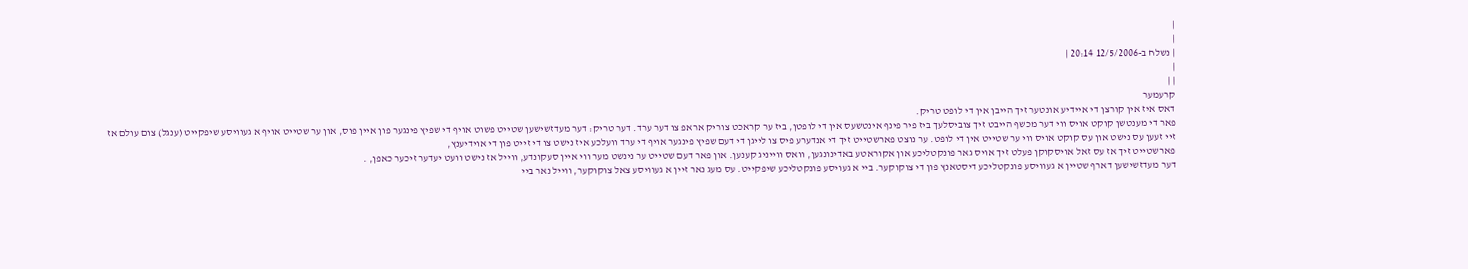|
|
| נשלח ב-12/5/2006 20:14 |
|
| |
קרעמער
דאס איז אין קורצן די איידיע אונטער זיך הייבן אין די לופט טריק.
פאר די מענטשן קוקט אויס ווי דער מכשף הייבט זיך צוביסלעך ביז פיר פינף אינטשעס אין די לופטן, ביז ער קראכט צוריק אראפ צו דער ערד. דער טריק: דער מעדזשישען שטייט פשוט אויף די שפיץ פינגער פון איין פוס, און ער שטייט אויף א געוויסע שיפקייט (ענגל) צום עולם אז זיי זעען עס נישט און עס קוקט אויס ווי ער שטייט אין די לופט. ער נוצט פארשטייט זיך די אנדערע פיס צו לייגן די דעם שפיץ פינגער אויף די ערד וועלכע איז נישט צו די זייט פון די אוידיענץ,
פארשטייט זיך אז עס זאל אויסקוקן פעלט זיך אויס גאר פונקטליכע און אקוראטע באדינונגען, וואס ווייניג קענען. און פאר דעם שטייט ער נינשט מער ווי איין סעקונדע, ווייל אז נישט וועט יעדער זיכער כאפן, .
דער מעדזשישען דארף שטיין א געוויסע פונקטליכע דיסטאנץ פון די צוקוקער. ביי א געויסע פונקטליכע שיפקייט. עס מעג נאר זיין א געוויסע צאל צוקוקער, ווייל נאר ביי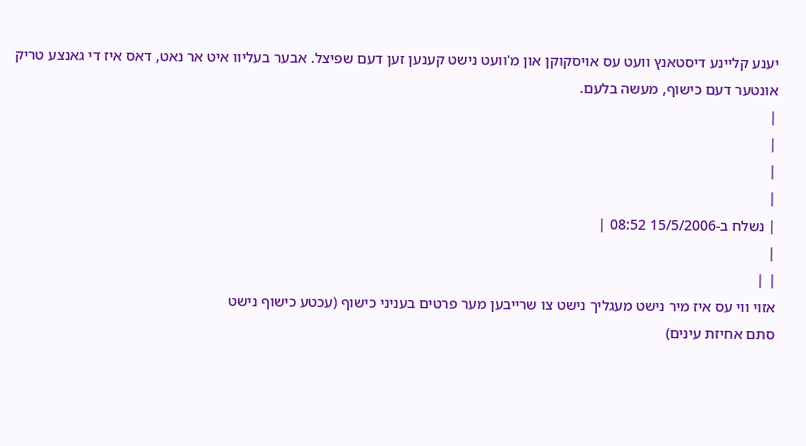יענע קליינע דיסטאנץ וועט עס אויסקוקן און מ'וועט נישט קענען זען דעם שפיצל. אבער בעליוו איט אר נאט, דאס איז די גאנצע טריק אונטער דעם כישוף, מעשה בלעם.
|
|
|
|
| נשלח ב-15/5/2006 08:52 |
|
| |
אזוי ווי עס איז מיר נישט מעגליך נישט צו שרייבען מער פרטים בעניני כישוף (עכטע כישוף נישט
סתם אחיזת עינים)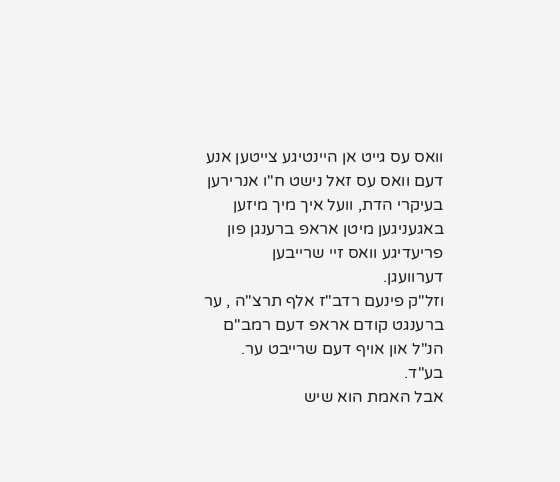וואס עס גייט אן היינטיגע צייטען אנע דעם וואס עס זאל נישט ח"ו אנרירען
בעיקרי הדת, וועל איך מיך מיזען באגעניגען מיטן אראפ ברענגן פון פריעדיגע וואס זיי שרייבען
דערוועגן.
וזל"ק פינעם רדב"ז אלף תרצ"ה , ער ברענגט קודם אראפ דעם רמב"ם הנ"ל און אויף דעם שרייבט ער.
בע"ד.
אבל האמת הוא שיש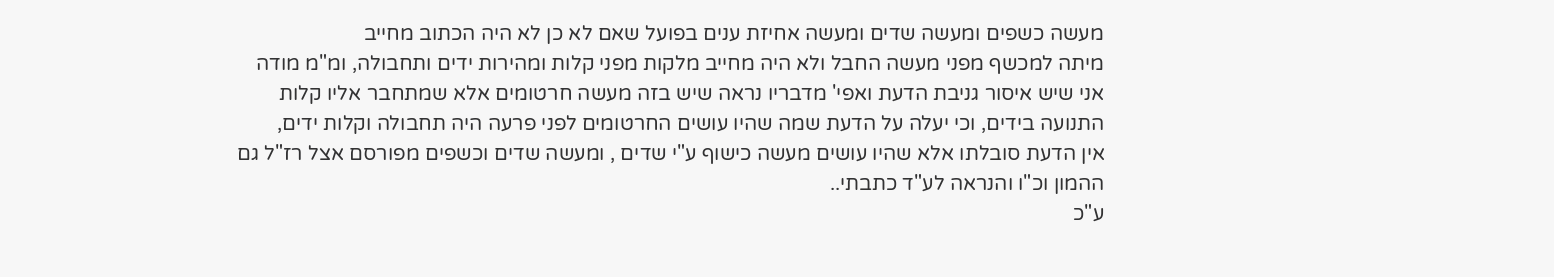מעשה כשפים ומעשה שדים ומעשה אחיזת ענים בפועל שאם לא כן לא היה הכתוב מחייב
מיתה למכשף מפני מעשה החבל ולא היה מחייב מלקות מפני קלות ומהירות ידים ותחבולה, ומ"מ מודה
אני שיש איסור גניבת הדעת ואפי' מדבריו נראה שיש בזה מעשה חרטומים אלא שמתחבר אליו קלות
התנועה בידים, וכי יעלה על הדעת שמה שהיו עושים החרטומים לפני פרעה היה תחבולה וקלות ידים,
אין הדעת סובלתו אלא שהיו עושים מעשה כישוף ע"י שדים , ומעשה שדים וכשפים מפורסם אצל רז"ל גם
ההמון וכ"ו והנראה לע"ד כתבתי..
ע"כ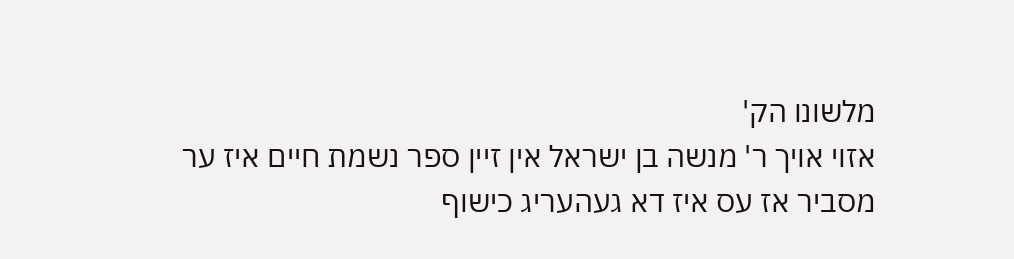מלשונו הק'
אזוי אויך ר' מנשה בן ישראל אין זיין ספר נשמת חיים איז ער מסביר אז עס איז דא געהעריג כישוף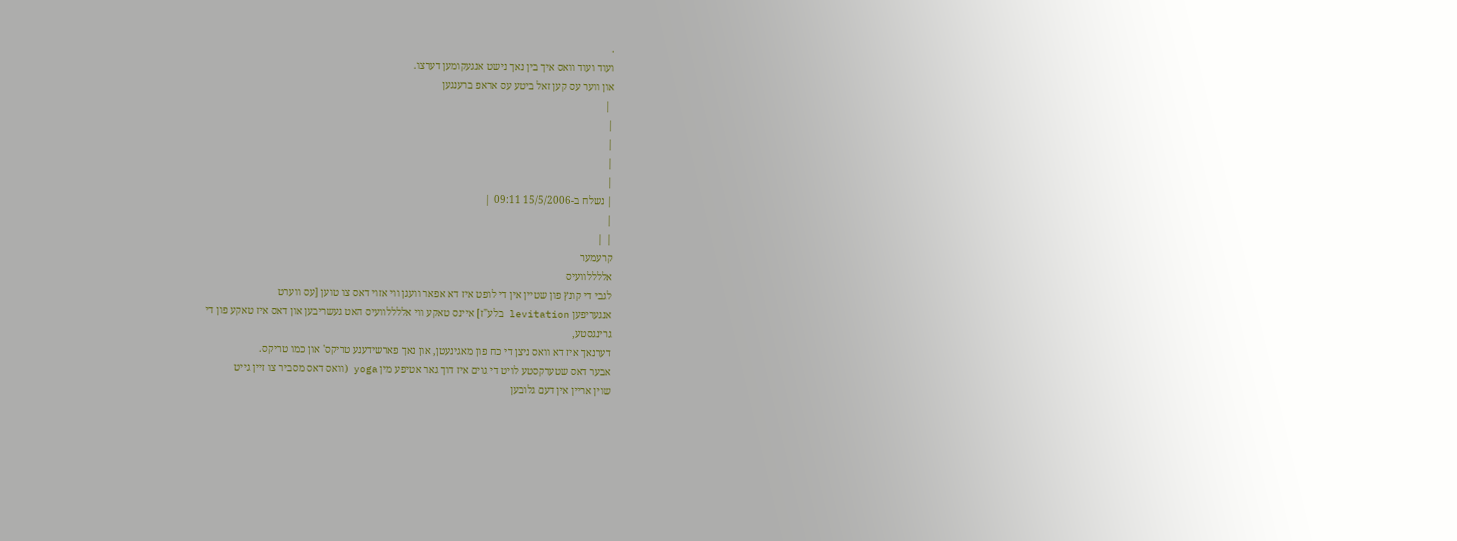.
ועוד ועוד וואס איך בין נאך נישט אנגעקומען דערצו.
און ווער עס קען זאל ביטע עס אראפ ברענגען
 |
|
|
|
|
| נשלח ב-15/5/2006 09:11 |
|
| |
קרעמער
אללללוועיס
לגבי די קונץ פון שטיין אין די לופט איז דא אפאר וועגן ווי אזוי דאס צו טוען [עס ווערט
אנגעריפען levitation בלע"ז] איינס טאקע ווי אללללוועיס האט געשריבען און דאס איז טאקע פון די
גרינגסטע,
דערנאך איז דא וואס ניצן די כח פון מאגינעטן, און נאך פארשידענע טריקס' און כמו טריקס.
אבער דאס שטערקסטע לויט די גוים איז דוך גאר אטיפע מין yoga (וואס דאס מסביר צו זיין גייט
שוין אריין אין דעם גלובען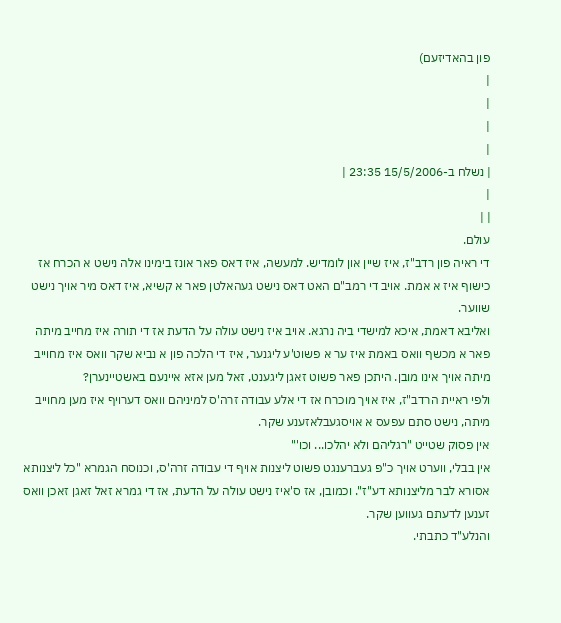פון בהאדיזעם)
|
|
|
|
| נשלח ב-15/5/2006 23:35 |
|
| |
עולם.
די ראיה פון רדב"ז, איז שיין און לומדיש. למעשה, איז דאס פאר אונז בימינו אלה נישט א הכרח אז כישוף איז א אמת. אויב די רמב"ם האט דאס נישט געהאלטן פאר א קשיא, איז דאס מיר אויך נישט שווער.
ואליבא דאמת, איכא למישדי ביה נרגא. אויב איז נישט עולה על הדעת אז די תורה איז מחייב מיתה פאר א מכשף וואס באמת איז ער א פשוט'ע ליגנער, איז די הלכה פון א נביא שקר וואס איז מחוייב מיתה אויך אינו מובן. היתכן פאר פשוט זאגן ליגענט, זאל מען אזא איינעם באשטיינערן?
ולפי ראיית הרדב"ז, איז אויך מוכרח אז די אלע עבודה זרה'ס למיניהם וואס דערויף איז מען מחוייב מיתה, נישט סתם עפעס א אויסגעבלאזענע שקר.
אין פסוק שטייט "רגליהם ולא יהלכו... וכו'"
אין בבלי, ווערט אויך כ"פ געברענגט פשוט ליצנות אויף די עבודה זרה'ס, וכנוסח הגמרא "כל ליצנותא אסורא לבר מליצנותא דע"ז". וכמובן, אז ס'איז נישט עולה על הדעת, אז די גמרא זאל זאגן זאכן וואס זענען לדעתם געווען שקר.
והנלע"ד כתבתי.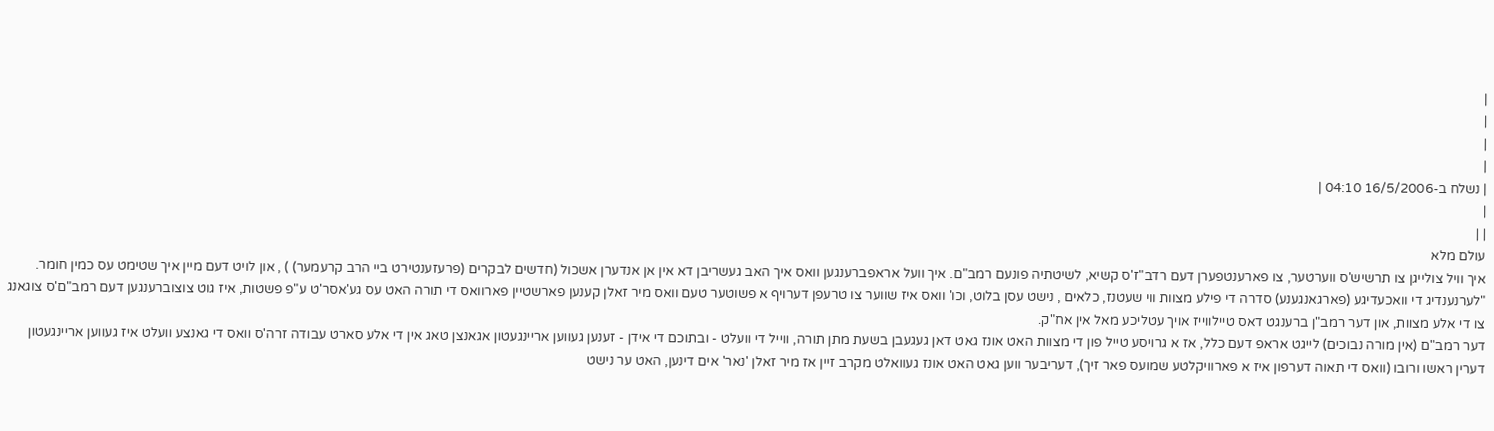|
|
|
|
| נשלח ב-16/5/2006 04:10 |
|
| |
עולם מלא
איך וויל צולייגן צו תרשיש'ס ווערטער, צו פארענטפערן דעם רדב"ז'ס קשיא, לשיטתיה פונעם רמב"ם. איך וועל אראפברענגען וואס איך האב געשריבן דא אין אן אנדערן אשכול (חדשים לבקרים (פרעזענטירט ביי הרב קרעמער) ) , און לויט דעם מיין איך שטימט עס כמין חומר.
"לערנענדיג די וואכעדיגע (פארגאנגענע) סדרה די פילע מצוות ווי שעטנז, כלאים , נישט עסן בלוט, וכו' וואס איז שווער צו טרעפן דערויף א פשוטער טעם וואס מיר זאלן קענען פארשטיין פארוואס די תורה האט עס גע'אסר'ט ע"פ פשטות, איז גוט צוצוברענגען דעם רמב"ם'ס צוגאנג צו די אלע מצוות, און דער רמב"ן ברענגט דאס טיילווייז אויך עטליכע מאל אין אח"ק.
דער רמב"ם (אין מורה נבוכים) לייגט אראפ דעם כלל, אז א גרויסע טייל פון די מצוות האט אונז גאט דאן געגעבן בשעת מתן תורה, ווייל די וועלט - ובתוכם די אידן - זענען געווען אריינגעטון אגאנצן טאג אין די אלע סארט עבודה זרה'ס וואס די גאנצע וועלט איז געווען אריינגעטון דערין ראשו ורובו (וואס די תאוה דערפון איז א פארוויקלטע שמועס פאר זיך), דעריבער ווען גאט האט אונז געוואלט מקרב זיין אז מיר זאלן 'נאר' אים דינען, האט ער נישט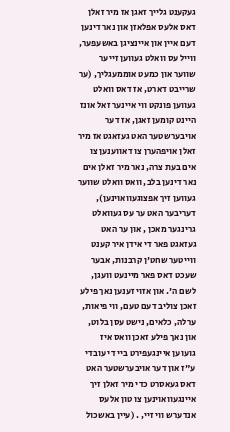געקענט גלייך זאגן אז מיר זאלן דאס אלעס אפלאזן און נאר דינען דעם איין און איינציגן באשעפער, ווייל עס וואלט געווען זייער שווער און כמעט אוממעגליך, (ער שרייבט דארט, אז דאס וואלט געווען פונקט ווי איינער זאל אונז היינט קומען זאגן, אז דער אויבערשטער האט געזאגט אז מיר זאלן אויפהערן צו דאווענען צו אים בעת צרה, נאר מיר זאלן אים נאר דינען בלב, וואס וואלט שווער געווען זיך אפצוגעוואוינען), דעריבער האט ער עס געוואלט גרינגער מאכן , און ער האט געזאגט פאר די אידן איר קענט ווייטער שחט'ן קרבנות, אבער שעכט דאס פאר מיינעט וועגן, לשם ה'. און אזוי זענען נאך פילע זאכן צוליב דעם טעם, ווי פיאות, ערלה, כלאים, נישט עסן בלוט, און נאך פילע זאכן וואס איז גועוען איינגעפירט ביי די עובדי ע"ז און דער אויבערשטער האט דאס געאסרט כדי מיר זאלן זיך איינגעוואוינען צו טון אלעס אנדערש ווי זיי, . (עיין באשכול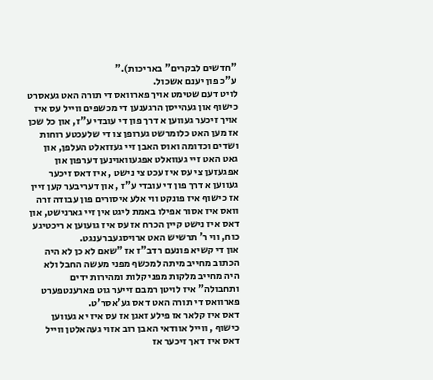"חדשים לבקרים" באריכות)."
ע"כ פון יענם אשכול.
לויט דעם שטימט אויך פארוואס די תורה האט געאסרט כישוף און געהייסן הרגענען די מכשפים ווייל עס איז אויך זיכער געווען א דרך פון די עובדי ע"ז, און כל שכן אז מען האט כלומרשט גערופן צו די שלעכטע רוחות ושדים וכדומה ואוס האבן זיי געזזאלט העלפן, און גאט האט זיי געוואלט אפגעוואוינען דערפון און אפגעזען צי עס איז עכט צי נישט , איז דאס זיכער געווען א דרך פון די עובדי ע"ז , און דעריבער קען זיין אז כישוף איז פונקט ווי אלע איסורים פון עבודה זרה וואס איז אסור אפילו באמת ליגט אין זיי גארנישט, און דאס איז נישט קיין הכרח אז עס איז גועוען א ריכטיגע כוח, ווי ר' תרשיש האט ארויסגעברענגט.
און די קשיא פונעם רדב"ז אז "שאם לא כן לא היה הכתוב מחייב מיתה למכשף מפני מעשה החבל ולא היה מחייב מלקות מפני קלות ומהירות ידים ותחבולה" איז לויטן רמבם זייער גוט פארענטפערט פארוואס די תורה האט דאס גע'אסר'ט.
דאס איז קלאר אז פילע זאגן אז עס איז יא געווען כישוף , ווייל אוודאי האבן רוב אזוי געהאלטן ווייל דאס איז דאך זיכער אז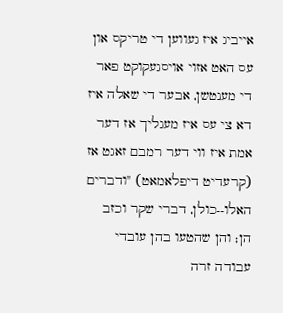אייביג איז געווען די טריקס און עס האט אזוי אויסגעקוקט פאר די מענטשן, אבער די שאלה איז דא צי עס איז מעגליך אז דער אמת איז ווי דער רמבם זאגט אז (קרעדיט דיפלאמאט) "ודברים האלו--כולן, דברי שקר וכזב הן; והן שהטעו בהן עובדי עבודה זרה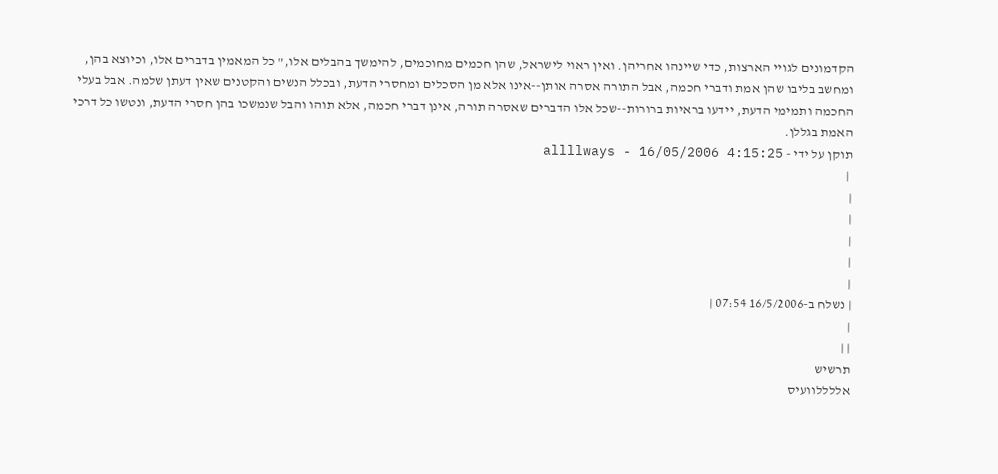הקדמונים לגויי הארצות, כדי שיינהו אחריהן. ואין ראוי לישראל, שהן חכמים מחוכמים, להימשך בהבלים אלו," כל המאמין בדברים אלו, וכיוצא בהן, ומחשב בליבו שהן אמת ודברי חכמה, אבל התורה אסרה אותן--אינו אלא מן הסכלים ומחסרי הדעת, ובכלל הנשים והקטנים שאין דעתן שלמה. אבל בעלי החכמה ותמימי הדעת, יידעו בראיות ברורות--שכל אלו הדברים שאסרה תורה, אינן דברי חכמה, אלא תוהו והבל שנמשכו בהן חסרי הדעת, ונטשו כל דרכי האמת בגללן.
תוקן על ידי - allllways - 16/05/2006 4:15:25
 |
|
|
|
|
|
| נשלח ב-16/5/2006 07:54 |
|
| |
תרשיש
אללללוועיס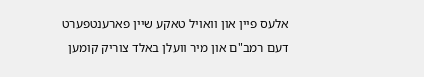אלעס פיין און וואויל טאקע שיין פארענטפערט דעם רמב"ם און מיר וועלן באלד צוריק קומען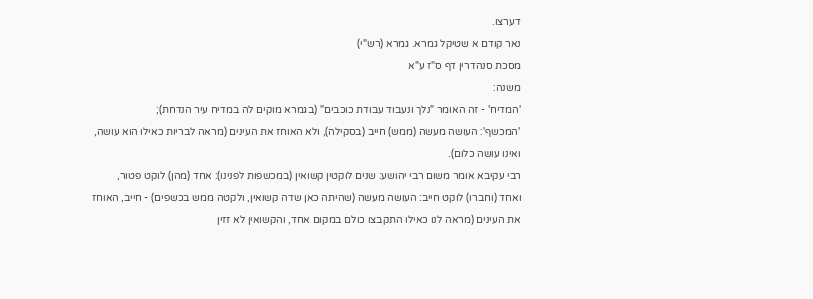דערצו.
נאר קודם א שטיקל גמרא. גמרא (רש"י)
מסכת סנהדרין דף ס"ז ע"א
משנה:
'המדיח' - זה האומר "נלך ונעבוד עבודת כוכבים" (בגמרא מוקים לה במדיח עיר הנדחת);
'המכשף': העושה מעשה (ממש) חייב (בסקילה), ולא האוחז את העינים (מראה לבריות כאילו הוא עושה,
ואינו עושה כלום).
רבי עקיבא אומר משום רבי יהושע: שנים לוקטין קשואין (במכשפות לפנינו): אחד (מהן) לוקט פטור,
ואחד (וחברו) לוקט חייב: העושה מעשה (שהיתה כאן שדה קשואין, ולקטה ממש בכשפים) - חייב, האוחז
את העינים (מראה לנו כאילו התקבצו כולם במקום אחד, והקשואין לא זזין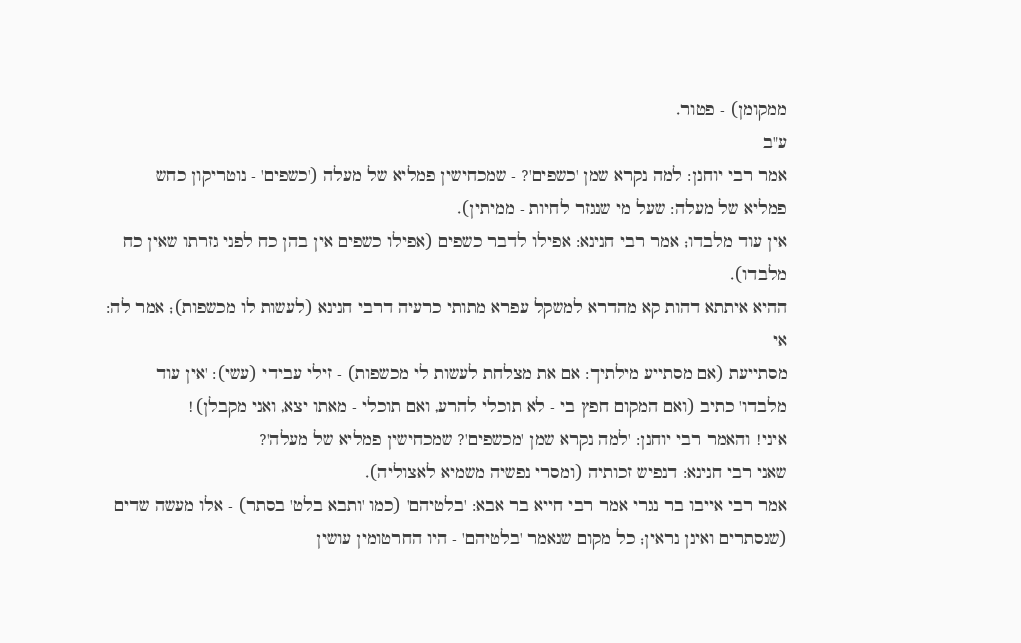ממקומן) - פטור.
ע"ב
אמר רבי יוחנן: למה נקרא שמן 'כשפים'? - שמכחישין פמליא של מעלה ('כשפים' - נוטריקון כחש
פמליא של מעלה: שעל מי שנגזר לחיות - ממיתין).
אין עוד מלבדו; אמר רבי חנינא: אפילו לדבר כשפים (אפילו כשפים אין בהן כח לפני גזרתו שאין כח
מלבדו).
ההיא איתתא דהות קא מהדרא למשקל עפרא מתותי כרעיה דרבי חנינא (לעשות לו מכשפות); אמר לה: אי
מסתייעת (אם מסתייע מילתיך: אם את מצלחת לעשות לי מכשפות) - זילי עבידי (עשי): 'אין עוד
מלבדו' כתיב (ואם המקום חפץ בי - לא תוכלי להרע, ואם תוכלי - מאתו יצא, ואני מקבלן)!
איני! והאמר רבי יוחנן: 'למה נקרא שמן 'מכשפים'? שמכחישין פמליא של מעלה'?
שאני רבי חנינא: דנפיש זכותיה (ומסרי נפשיה משמיא לאצוליה).
אמר רבי אייבו בר נגרי אמר רבי חייא בר אבא: 'בלטיהם' (כמו 'ותבא בלט' בסתר) - אלו מעשה שדים
(שנסתרים ואינן נראין; כל מקום שנאמר 'בלטיהם' - היו החרטומין עושין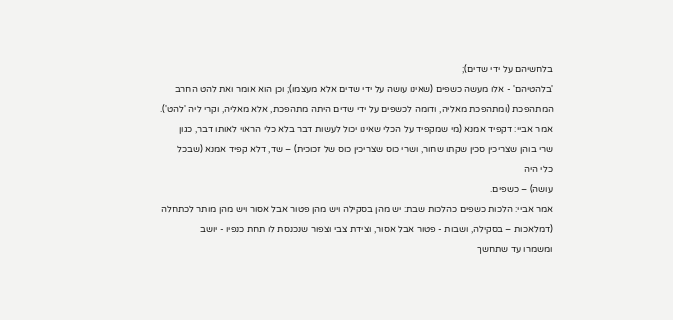בלחשיהם על ידי שדים);
'בלהטיהם' - אלו מעשה כשפים (שאינו עושה על ידי שדים אלא מעצמו); וכן הוא אומר ואת להט החרב
המתהפכת (ומתהפכת מאליה, ודומה לכשפים על ידי שדים היתה מתהפכת, אלא מאליה, וקרי ליה 'להט').
אמר אביי: דקפיד אמנא (מי שמקפיד על הכלי שאינו יכול לעשות דבר בלא כלי הראוי לאותו דבר, כגון
שרי בוהן שצריכין סכין שקתו שחור, ושרי כוס שצריכין כוס של זכוכית) – שד, דלא קפיד אמנא (שבכל
כלי היה
עושה) – כשפים.
אמר אביי: הלכות כשפים כהלכות שבת: יש מהן בסקילה ויש מהן פטור אבל אסור ויש מהן מותר לכתחלה
(דמלאכות – בסקילה, ושבות - פטור אבל אסור, וצידת צבי וצפור שנכנסת לו תחת כנפיו - יושב
ומשמרו עד שתחשך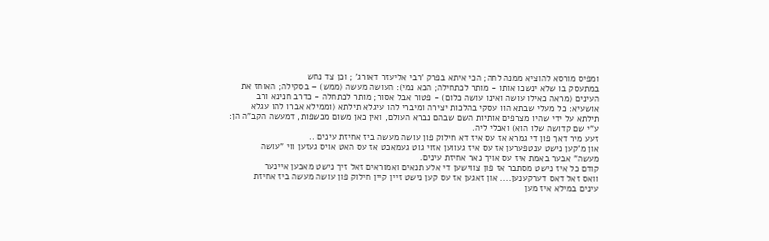ומפיס מורסא להוציא ממנה לחה; הכי איתא בפרק 'רבי אליעזר דאורג' ; וכן צד נחש
במתעסק בו שלא ינשכו אותו - מותר לכתחילה; הכא נמי): העושה מעשה (ממש) – בסקילה; האוחז את
העינים (מראה כאילו עושה ואינו עושה כלום) - פטור אבל אסור; מותר לכתחלה - כדרב חנינא ורב
אושעיא: כל מעלי שבתא הוו עסקי בהלכות יצירה ומיברי להו עיגלא תילתא (וממילא אברו להו עגלא
תילתא על ידי שהיו מצרפים אותיות השם שבהם נברא העולם, ואין כאן משום מכשפות, דמעשה הקב"ה הן:
ע"י שם קדושה שלו הוא) ואכלי ליה.
זעע מיר דאך פון די גמרא אז עס איז דא חילוק פון עושה מעשה ביז אחיזת עינים ..
און מ'קען נישט ענטפערען אז עס איז געווען אזוי גוט געמאכט אז עס האט אויס געזען ווי "עושה
מעשה" אבער באמת איז עס אויך נאר אחיזת עינים.
קודם כל איז נישט מסתבר אז פון צווישען די אלע תנאים ואמוראים זאל זיך נישט מאכען איינער
וואס זאל דאס דערקענען.... און זאגען אז עס קען נישט זיין קיין חילוק פון עושה מעשה ביז אחיזת
עינים במילא איז מען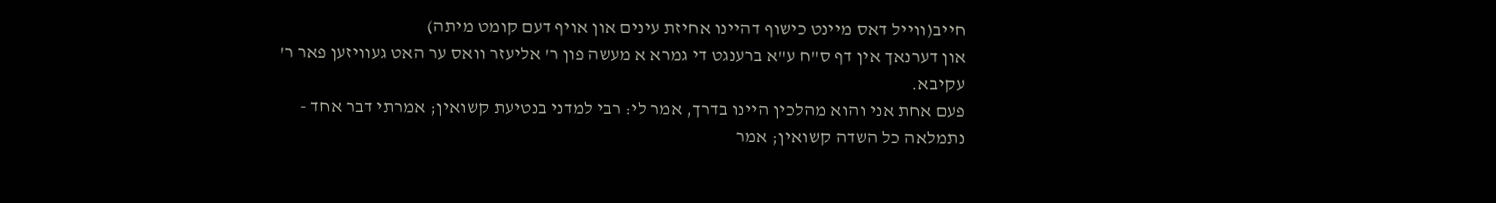חייב(ווייל דאס מיינט כישוף דהיינו אחיזת עינים און אויף דעם קומט מיתה)
און דערנאך אין דף ס"ח ע"א ברענגט די גמרא א מעשה פון ר' אליעזר וואס ער האט געוויזען פאר ר'
עקיבא.
פעם אחת אני והוא מהלכין היינו בדרך, אמר לי: רבי למדני בנטיעת קשואין; אמרתי דבר אחד -
נתמלאה כל השדה קשואין; אמר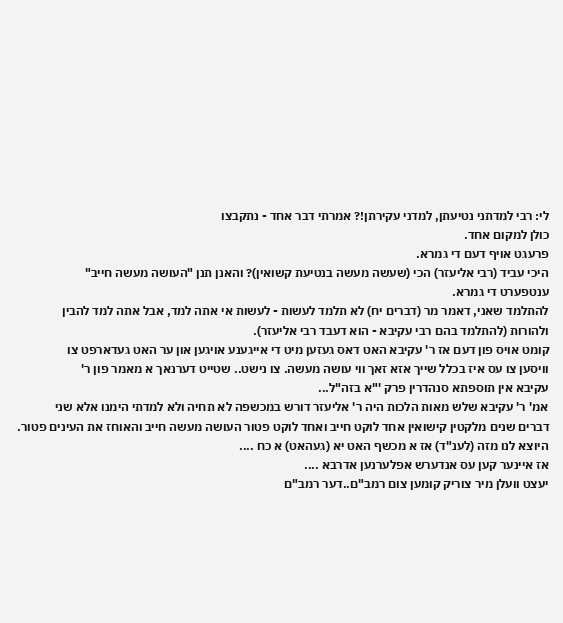לי: רבי למדתני נטיעתן, למדני עקירתן!? אמרתי דבר אחד - נתקבצו
כולן למקום אחד.
פרעגט אויף דעם די גמרא.
היכי עביד (רבי אליעזר) הכי (שעשה מעשה בנטיעת קשואין)? והאנן תנן "העושה מעשה חייב"
ענטפערט די גמרא.
להתלמד שאני, דאמר מר (דברים יח) לא תלמד לעשות - לעשות אי אתה למד, אבל אתה למד להבין
ולהורות (להתלמד בהם רבי עקיבא - הוא דעבד רבי אליעזר).
קומט אויס פון דעם אז ר' עקיבא האט דאס געזען מיט די אייגענע אויגען און ער האט געדארפט צו
וויסען צו עס איז בכלל שייך אזא זאך ווי עושה מעשה. צו נישט.. שטייט דערנאך א מאמר פון ר'
עקיבא אין תוספתא סנהדרין פרק '"א בזה"ל...
אמ' ר' עקיבא שלש מאות הלכות היה ר' אליעזר דורש במכשפה לא תחיה ולא למדתי הימנו אלא שני
דברים שנים מלקטין קישואין אחד לוקט חייב ואחד לוקט פטור העושה מעשה חייב והאוחז את העינים פטור.
היוצא לנו מזה (לענ"ד) אז א מכשף האט יא (געהאט) א כח ....
אז איינער קען עס אנדערש אפלערנען אדרבא ....
יעצט וועלן מיר צוריק קומען צום רמב"ם..דער רמב"ם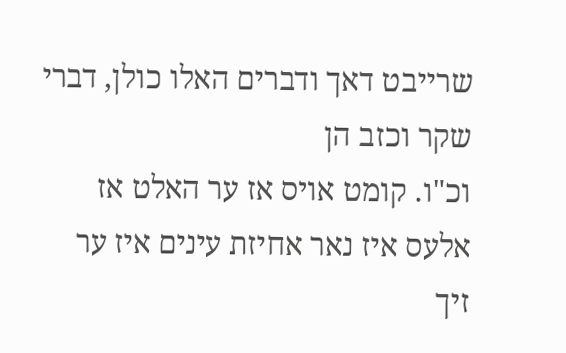שרייבט דאך ודברים האלו כולן, דברי שקר וכזב הן
וכ"ו. קומט אויס אז ער האלט אז אלעס איז נאר אחיזת עינים איז ער זיך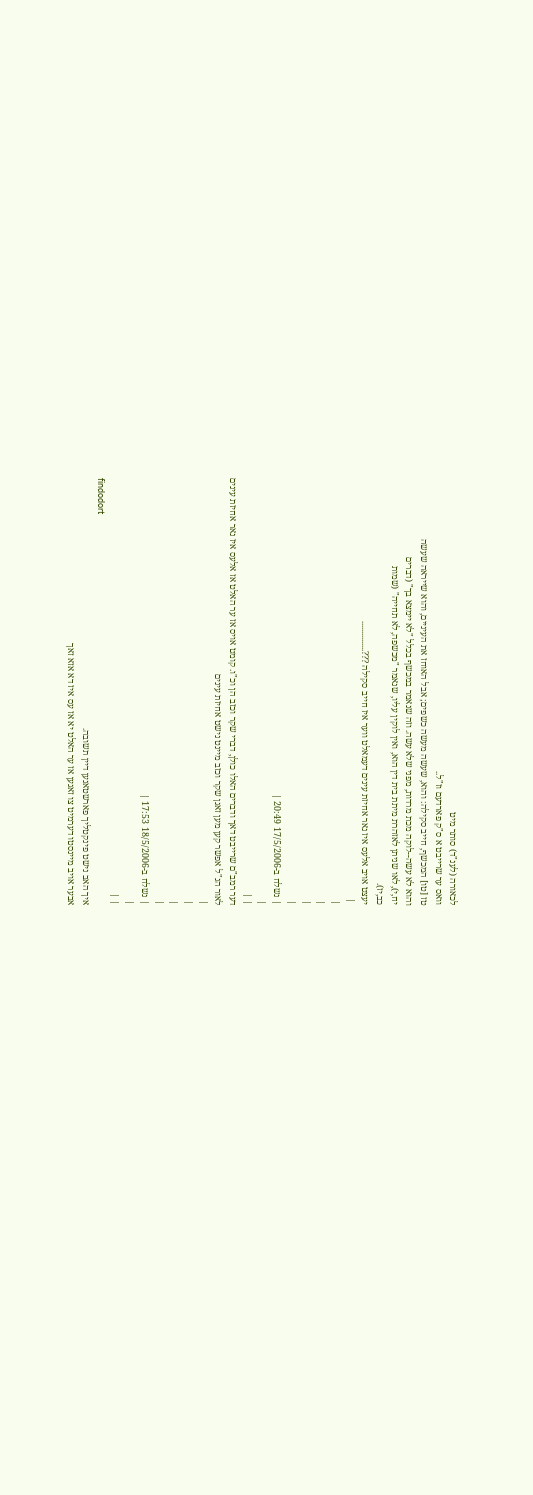לכאורה (לענ"ד) סותר מיט
וואס ער שרייבט א ס"ק פארדעם וז"ל..
טז [טו] המכשף, חייב סקילה: והוא, שעשה מעשה כשפים; אבל האוחז את העיניים, והוא שייראה שעשה
והוא לא עשה--לוקה מכת מרדות, מפני שלא עשה. וזה שנאמר במכשף בכלל "לא יימצא בך" (דברים
יח,י), לאו שניתן לאזהרת מיתת בית דין הוא, ואין לוקין עליו, שנאמר "מכשפה, לא תחייה" (שמות
כב,יז).
יעצט אויב אלעס איז נאר אחיזת עינים דעמאלט ווער איז חייב סקילה ???...............
 |
|
|
|
|
| נשלח ב-17/5/2006 20:49 |
|
| |
דער רמב"ם שרייבט דאך ודברים האלו כולן, דברי שקר וכזב הן וכ"ו. קומט אויס אז ער האלט אז אלעס איז נאר אחיזת עינים
לאור הנ"ל אפשר קען מען זאגן שקר וכזב מיינט נישט אחיזת עינים
|
|
|
|
| נשלח ב-18/5/2006 17:53 |
|
| |
findodort
איך האב נישט פינקטליך פארשטאנען דיין תשובה.
אבער אויב מיינסטו דערמיט צו זאגען אז ער האלט יא אז עס איז דא אזא זאך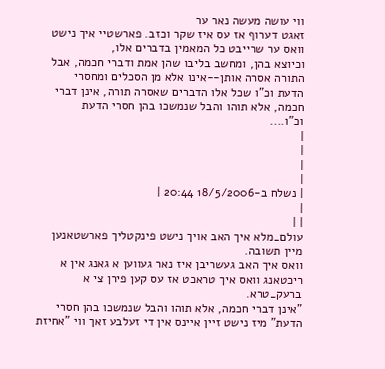ווי עושה מעשה נאר ער
זאגט דערוף אז עס איז שקר וכזב. פארשטיי איך נישט וואס ער שרייבט כל המאמין בדברים אלו,
וכיוצא בהן, ומחשב בליבו שהן אמת ודברי חכמה, אבל התורה אסרה אותן--אינו אלא מן הסכלים ומחסרי
הדעת וכ"ו שכל אלו הדברים שאסרה תורה, אינן דברי חכמה, אלא תוהו והבל שנמשכו בהן חסרי הדעת
וכ"ו....
|
|
|
|
| נשלח ב-18/5/2006 20:44 |
|
| |
עולם_מלא איך האב אויך נישט פינקטליך פארשטאנען מיין תשובה.
וואס איך האב געשריבן איז נאר געווען א גאנג אין א ריכטאנג וואס איך טראכט אז עס קען פירן צי א ברעק_טרא.
"אינן דברי חכמה, אלא תוהו והבל שנמשכו בהן חסרי הדעת" מיז נישט זיין איינס אין די זעלבע זאך ווי "אחיזת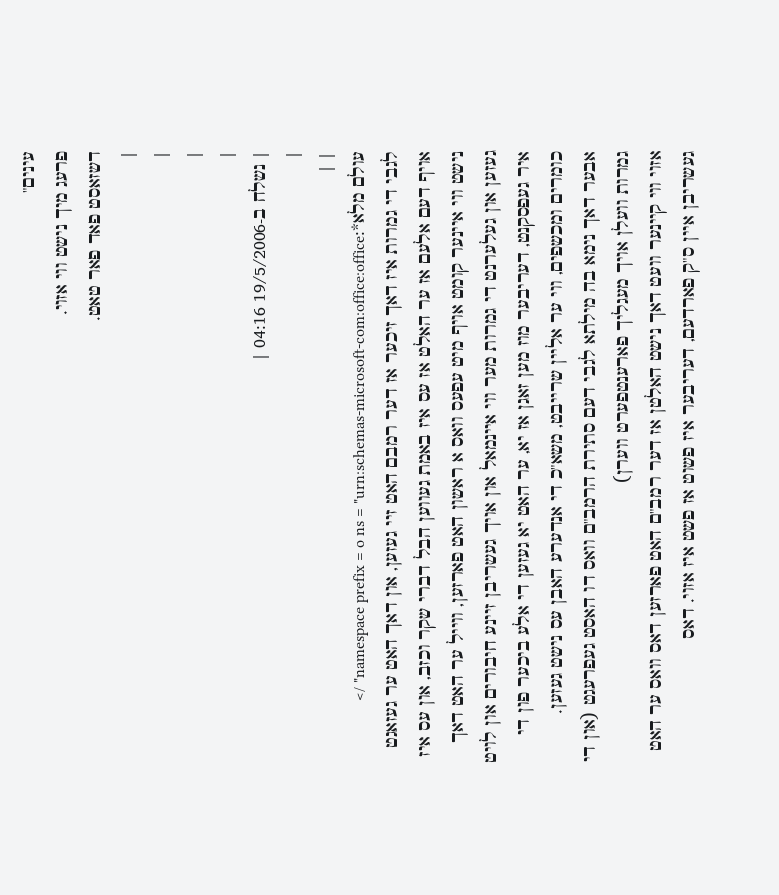עינים"
פרעג מיך נישט ווי אזוי.
דשזאסט פאד פאר טאט.
|
|
|
|
| נשלח ב-19/5/2006 04:16 |
|
| |
עולם מלא*:namespace prefix = o ns = "urn:schemas-microsoft-com:office:office" />
לגבי די גמרות איז דאך זיכער אז דער רמבם האט זיי געזען, און דאך האט ער געזאגט אויף דעם אלעם אז ער האלט אז עס איז באמת געווען הבל דברי שקר וכזב, און עס איז נישט ווי איינער קומט אויף מיט עפעס וואס א ראשון האט פארזען, ווייל ער האט דאך געזען און געלערנט די גמרות מער ווי איינמאל און אויך געשריבן זיינע חיבורים און לויט איר געפסקנט, דעריבער מוז מען זאגן אז יא, ער האט יא געזען די אלע ביכער פון די כומרים ומכשפים, ווי ער אליין שרייבט, משא"כ די אנדערע האבן עס נישט געזען.
אבער דאך נימא בה מילתא לגבי דעם סתירת הרמב"ם וואס דו האסט געפרעגט (און די גמרות וועלן אויך מעגליך פארענטפערט ווערן)
אזוי ווי קיינער וועט דאך נישט האלטן אז דער רמב"ם האט פארזען דאס וואס ער האט געשריבן איין ס"ק פארדעם, דעריבער איז פשוט אז פשט איז אזוי. דאס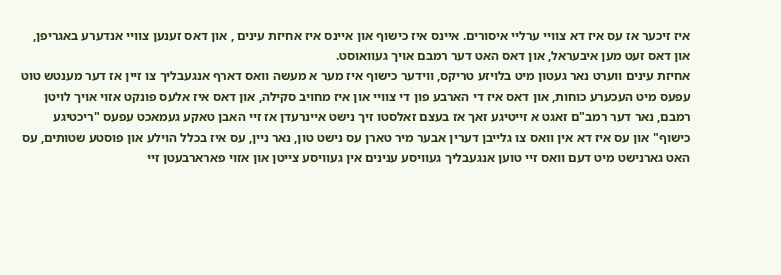איז זיכער אז עס איז דא צוויי ערליי איסורים. איינס איז כישוף און איינס איז אחיזת עינים , און דאס זענען צוויי אנדערע באגריפן, און דאס זעט מען איבעראל, און דאס האט דער רמבם אויך געוואוסט.
אחיזת עינים ווערט נאר געטון מיט בלויזע טריקס, ווידער כישוף איז מער א מעשה וואס דארף אנגעבליך צו זיין אז דער מענטש טוט עפעס מיט העכערע כוחות, און דאס איז די הארבע פון די צוויי און איז מחויב סקילה, און דאס איז אלעס פונקט אזוי אויך לויטן רמבם, נאר דער רמב"ם זאגט א זייטיגע זאך אז בעצם זאלסטו זיך נישט איינרעדן אז זיי האבן טאקע געמאכט עפעס "ריכטיגע כישוף" און עס איז דא אין וואס צו גלייבן דערין אבער מיר טארן עס נישט טון, נאר ניין, עס איז בכלל הוילע און פוסטע שטותים, עס האט גארנישט מיט דעם וואס זיי טוען אנגעבליך געוויסע ענינים אין געוויסע צייטן און אזוי פארארבעטן זיי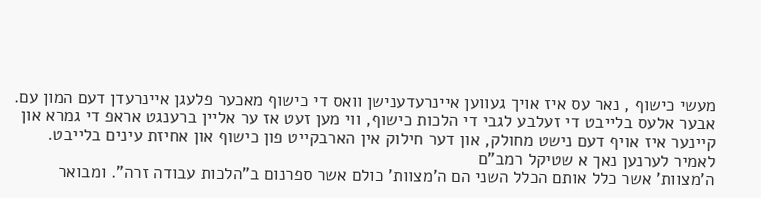מעשי כישוף , נאר עס איז אויך געווען איינרעדענישן וואס די כישוף מאכער פלעגן איינרעדן דעם המון עם.
אבער אלעס בלייבט די זעלבע לגבי די הלכות כישוף, ווי מען זעט אז ער אליין ברענגט אראפ די גמרא און קיינער איז אויף דעם נישט מחולק, און דער חילוק אין הארבקייט פון כישוף און אחיזת עינים בלייבט.
לאמיר לערנען נאך א שטיקל רמב"ם
ה'מצוות' אשר כלל אותם הכלל השני הם ה'מצוות' כולם אשר ספרנום ב"הלכות עבודה זרה". ומבואר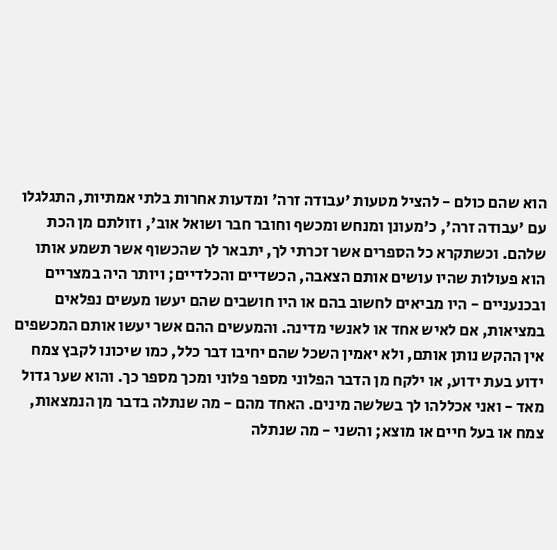הוא שהם כולם - להציל מטעות 'עבודה זרה' ומדעות אחרות בלתי אמתיות, התגלגלו עם 'עבודה זרה', כ'מעונן ומנחש ומכשף וחובר חבר ושואל אוב', וזולתם מן הכת שלהם. וכשתקרא כל הספרים אשר זכרתי לך, יתבאר לך שהכשוף אשר תשמע אותו הוא פעולות שהיו עושים אותם הצאבה, הכשדיים והכלדיים; ויותר היה במצריים ובכנעניים - היו מביאים לחשוב בהם או היו חושבים שהם יעשו מעשים נפלאים במציאות, אם לאיש אחד או לאנשי מדינה. והמעשים ההם אשר יעשו אותם המכשפים אין ההקש נותן אותם, ולא יאמין השכל שהם יחיבו דבר כלל, כמו שיכונו לקבץ צמח ידוע בעת ידוע, או ילקח מן הדבר הפלוני מספר פלוני ומכך מספר כך. והוא שער גדול מאד - ואני אכללהו לך בשלשה מינים. האחד מהם - מה שנתלה בדבר מן הנמצאות, צמח או בעל חיים או מוצא; והשני - מה שנתלה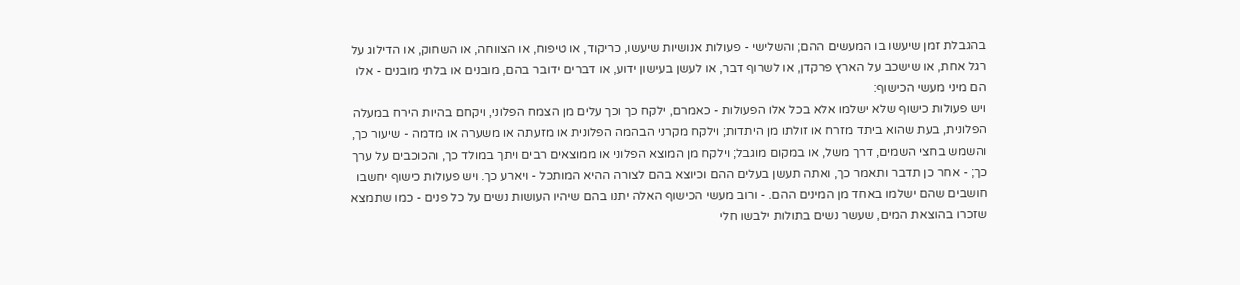בהגבלת זמן שיעשו בו המעשים ההם; והשלישי - פעולות אנושיות שיעשו, כריקוד, או טיפוח, או הצווחה, או השחוק, או הדילוג על רגל אחת, או שישכב על הארץ פרקדן, או לשרוף דבר, או לעשן בעישון ידוע, או דברים ידובר בהם, מובנים או בלתי מובנים - אלו הם מיני מעשי הכישוף:
ויש פעולות כישוף שלא ישלמו אלא בכל אלו הפעולות - כאמרם, ילקח כך וכך עלים מן הצמח הפלוני, ויקחם בהיות הירח במעלה הפלונית, בעת שהוא ביתד מזרח או זולתו מן היתדות; וילקח מקרני הבהמה הפלונית או מזעתה או משערה או מדמה - שיעור כך, והשמש בחצי השמים, דרך משל, או במקום מוגבל; וילקח מן המוצא הפלוני או ממוצאים רבים ויתך במולד כך, והכוכבים על ערך כך; - אחר כן תדבר ותאמר כך, ואתה תעשן בעלים ההם וכיוצא בהם לצורה ההיא המותכל - ויארע כך. ויש פעולות כישוף יחשבו חושבים שהם ישלמו באחד מן המינים ההם. - ורוב מעשי הכישוף האלה יתנו בהם שיהיו העושות נשים על כל פנים - כמו שתמצא שזכרו בהוצאת המים, שעשר נשים בתולות ילבשו חלי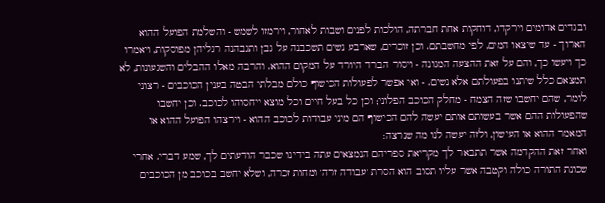ובגדים אדומים וירקדו, דוחקות אחת חברתה, הולכות לפנים ושבות לאחור, וירמזו לשמש - והשלמת הפועל ההוא הארוך - עד שיצאו המים, לפי מחשבתם. וכן זוכרים, שארבע נשים תשכבנה על גבן ותגבהנה רגליהן מפוסקות, ויאמרו כך ויעשו כך, והם על זאת ההצעה המגונה - ויסור הברד היורד על המקום ההוא. והרבה מאלו ההבלים והשגעונות, לא תמצאם כלל שיתנו בפעולתם אלא נשים. - ואי אפשר לפעולות הכישוף כולם מבלתי הבטה בענין הכוכבים - רצוני לומר, שהם יחשבו שזה הצמח - מחלק הכוכב הפלוני; וכן כל בעל חיים וכל מוצא ייחסוהו לכוכב. וכן יחשבו שהפעולות ההם אשר בעשותם אותם יעשה להם הכישוף הם מיני עבודות לכוכב ההוא - וירצהו הפועל ההוא או המאמר ההוא או העישון, ולזה יעשה לנו מה שנרצה:
ואחר זאת ההקדמה אשר תתבאר לך מקריאת ספריהם הנמצאים עתה בידינו שכבר הודעתים לך, שמע דברי. אחרי שכונת התורה כולה וקטבה אשר עליו תסוב הוא הסרת 'עבודה זרה' ומחות זכרה, ושלא יחשב בכוכב מן הכוכבים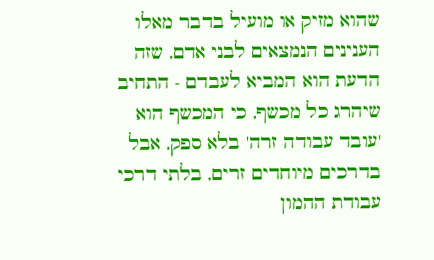שהוא מזיק או מועיל בדבר מאלו הענינים הנמצאים לבני אדם, שזה הדעת הוא המביא לעבדם - התחיב שיהרג כל מכשף, כי המכשף הוא 'עובד עבודה זרה' בלא ספק, אבל בדרכים מיוחדים זרים, בלתי דרכי עבודת ההמון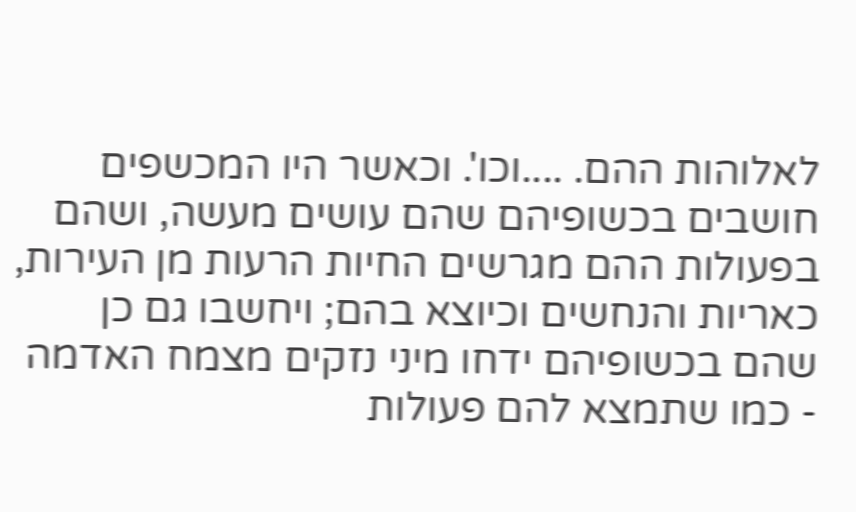לאלוהות ההם. ....וכו'. וכאשר היו המכשפים חושבים בכשופיהם שהם עושים מעשה, ושהם בפעולות ההם מגרשים החיות הרעות מן העירות, כאריות והנחשים וכיוצא בהם; ויחשבו גם כן שהם בכשופיהם ידחו מיני נזקים מצמח האדמה - כמו שתמצא להם פעולות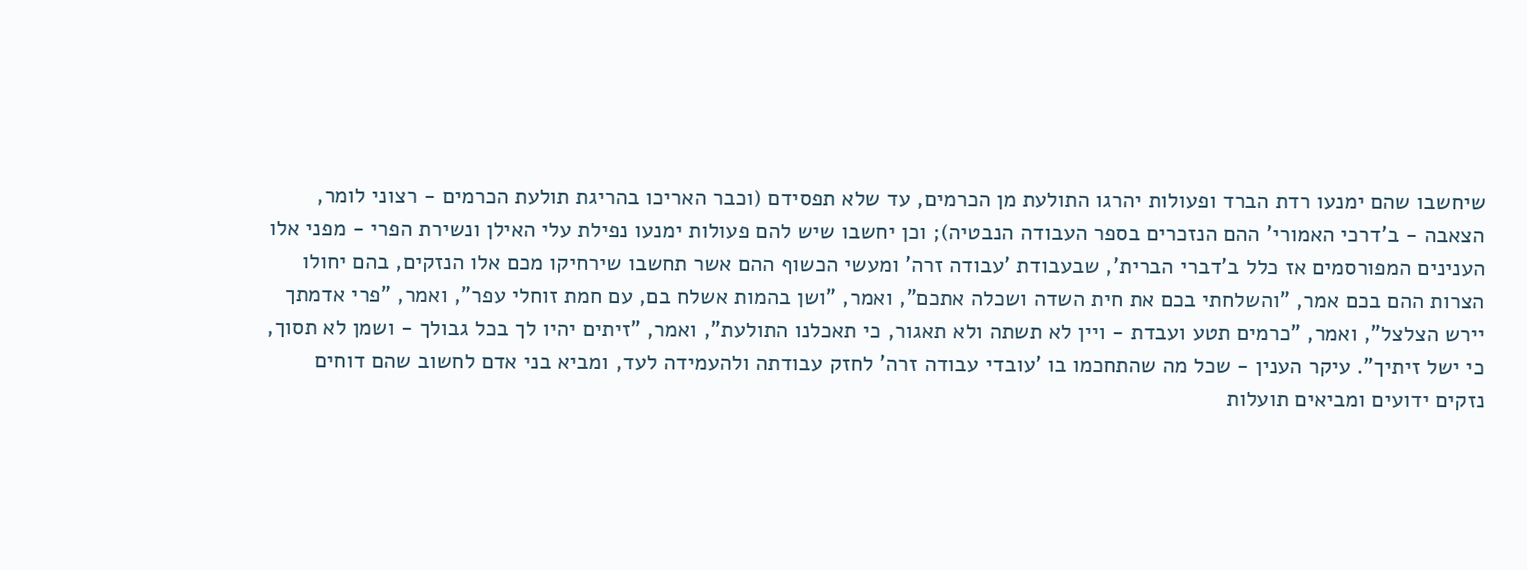שיחשבו שהם ימנעו רדת הברד ופעולות יהרגו התולעת מן הכרמים, עד שלא תפסידם (וכבר האריכו בהריגת תולעת הכרמים - רצוני לומר, הצאבה - ב'דרכי האמורי' ההם הנזכרים בספר העבודה הנבטיה); וכן יחשבו שיש להם פעולות ימנעו נפילת עלי האילן ונשירת הפרי - מפני אלו הענינים המפורסמים אז כלל ב'דברי הברית', שבעבודת 'עבודה זרה' ומעשי הכשוף ההם אשר תחשבו שירחיקו מכם אלו הנזקים, בהם יחולו הצרות ההם בכם אמר, "והשלחתי בכם את חית השדה ושכלה אתכם", ואמר, "ושן בהמות אשלח בם, עם חמת זוחלי עפר", ואמר, "פרי אדמתך יירש הצלצל", ואמר, "כרמים תטע ועבדת - ויין לא תשתה ולא תאגור, כי תאכלנו התולעת", ואמר, "זיתים יהיו לך בכל גבולך - ושמן לא תסוך, כי ישל זיתיך". עיקר הענין - שכל מה שהתחכמו בו 'עובדי עבודה זרה' לחזק עבודתה ולהעמידה לעד, ומביא בני אדם לחשוב שהם דוחים נזקים ידועים ומביאים תועלות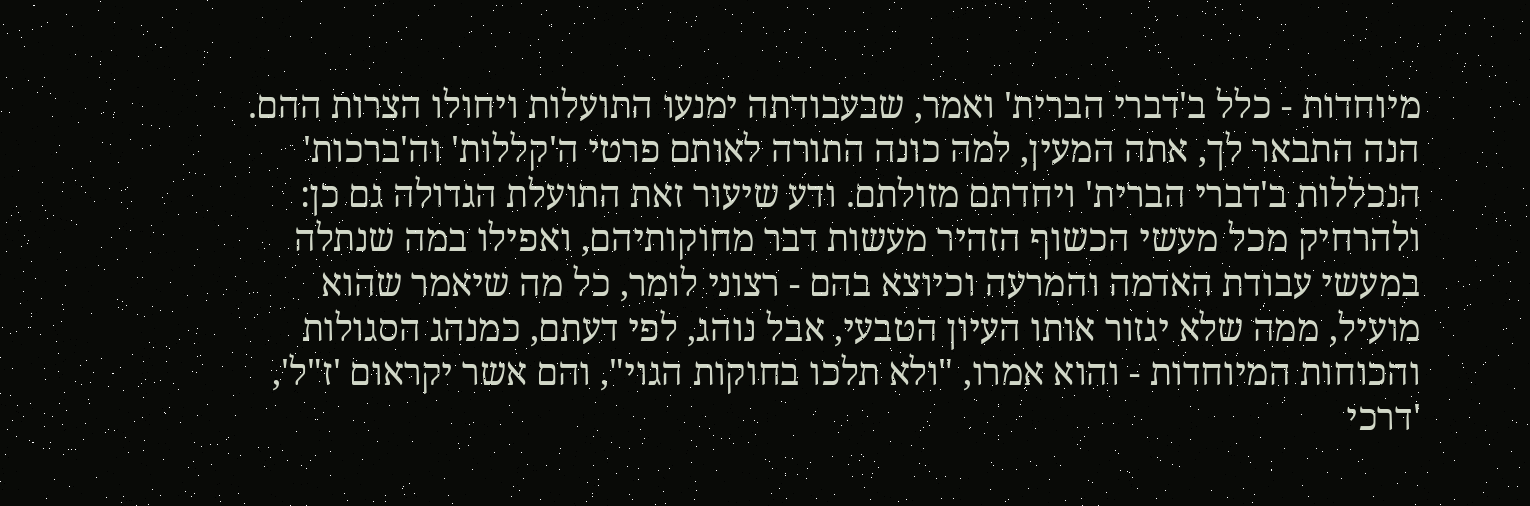מיוחדות - כלל ב'דברי הברית' ואמר, שבעבודתה ימנעו התועלות ויחולו הצרות ההם. הנה התבאר לך, אתה המעין, למה כונה התורה לאותם פרטי ה'קללות' וה'ברכות' הנכללות ב'דברי הברית' ויחדתם מזולתם. ודע שיעור זאת התועלת הגדולה גם כן:
ולהרחיק מכל מעשי הכשוף הזהיר מעשות דבר מחוקותיהם, ואפילו במה שנתלה במעשי עבודת האדמה והמרעה וכיוצא בהם - רצוני לומר, כל מה שיאמר שהוא מועיל, ממה שלא יגזור אותו העיון הטבעי, אבל נוהג, לפי דעתם, כמנהג הסגולות והכוחות המיוחדות - והוא אמרו, "ולא תלכו בחוקות הגוי", והם אשר יקראום 'ז"ל', 'דרכי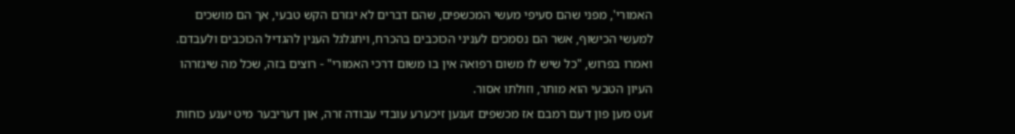האמורי', מפני שהם סעיפי מעשי המכשפים, שהם דברים לא יגזרם הקש טבעי, אך הם מושכים למעשי הכישוף, אשר הם נסמכים לעניני הכוכבים בהכרח, ויתגלגל הענין להגדיל הכוכבים ולעבדם. ואמרו בפרוש, "כל שיש לו משום רפואה אין בו משום דרכי האמורי" - רוצים בזה, שכל מה שיגזרהו העיון הטבעי הוא מותר, וזולתו אסור.
זעט מען פון דעם רמבם אז מכשפים זענען זיכערע עובדי עבודה זרה, און דעריבער מיט יענע כוחות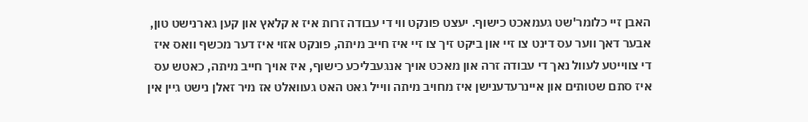האבן זיי כלומר'שט געמאכט כישוף. יעצט פונקט ווי די עבודה זרות איז א קלאץ און קען גארנישט טון, אבער דאך ווער עס דינט צו זיי און ביקט זיך צו זיי איז חייב מיתה, פונקט אזוי איז דער מכשף וואס איז די צווייטע לעוול נאך די עבודה זרה און מאכט אויך אנגעבליכע כישוף, איז אויך חייב מיתה, כאטש עס איז סתם שטותים און איינרעדענישן איז מחויב מיתה ווייל גאט האט געוואלט אז מיר זאלן נישט גיין אין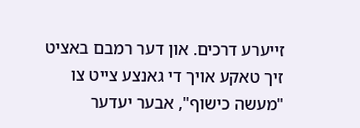זייערע דרכים. און דער רמבם באציט זיך טאקע אויך די גאנצע צייט צו "מעשה כישוף", אבער יעדער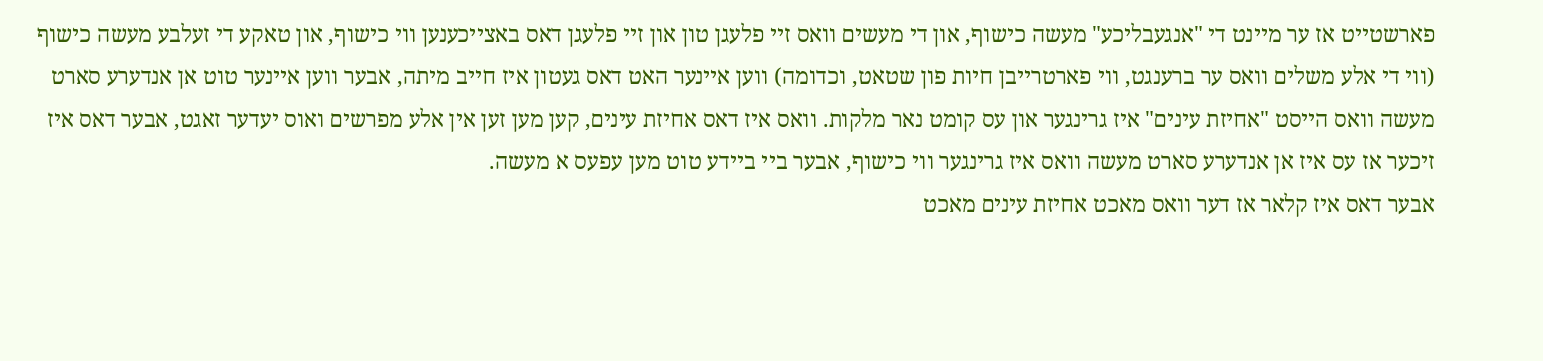פארשטייט אז ער מיינט די "אנגעבליכע" מעשה כישוף, און די מעשים וואס זיי פלעגן טון און זיי פלעגן דאס באצייכענען ווי כישוף, און טאקע די זעלבע מעשה כישוף (ווי די אלע משלים וואס ער ברענגט, ווי פארטרייבן חיות פון שטאט, וכדומה) ווען איינער האט דאס געטון איז חייב מיתה, אבער ווען איינער טוט אן אנדערע סארט מעשה וואס הייסט "אחיזת עינים" איז גרינגער און עס קומט נאר מלקות. וואס איז דאס אחיזת עינים, קען מען זען אין אלע מפרשים ואוס יעדער זאגט, אבער דאס איז זיכער אז עס איז אן אנדערע סארט מעשה וואס איז גרינגער ווי כישוף, אבער ביי ביידע טוט מען עפעס א מעשה.
אבער דאס איז קלאר אז דער וואס מאכט אחיזת עינים מאכט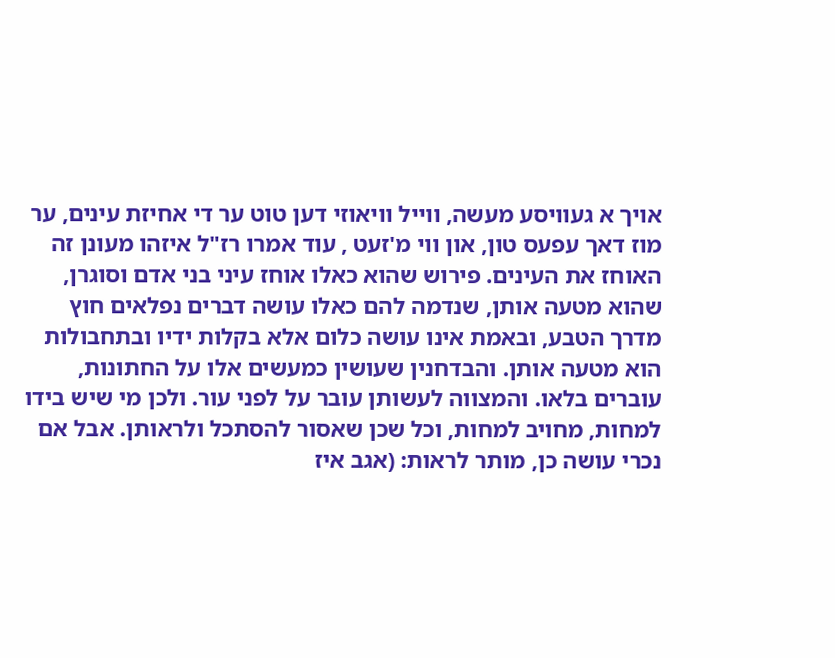אויך א געוויסע מעשה, ווייל וויאוזי דען טוט ער די אחיזת עינים, ער מוז דאך עפעס טון, און ווי מ'זעט , עוד אמרו רז"ל איזהו מעונן זה האוחז את העינים. פירוש שהוא כאלו אוחז עיני בני אדם וסוגרן, שהוא מטעה אותן, שנדמה להם כאלו עושה דברים נפלאים חוץ מדרך הטבע, ובאמת אינו עושה כלום אלא בקלות ידיו ובתחבולות הוא מטעה אותן. והבדחנין שעושין כמעשים אלו על החתונות, עוברים בלאו. והמצווה לעשותן עובר על לפני עור. ולכן מי שיש בידו למחות, מחויב למחות, וכל שכן שאסור להסתכל ולראותן. אבל אם נכרי עושה כן, מותר לראות: (אגב איז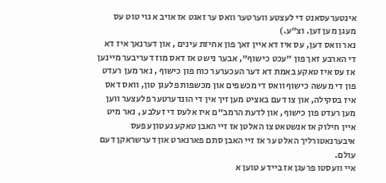אינטערעסאנט די לעצטע ווערטער וואס ער זאגט אז אויב א גוי טוט עס מעגן מען זען. וצ"ע.)
נאר וואס דען, עס איז דא איין זאך פון אחיזת עינים , און דערנאך איז דא די הארבע זאך פון "עכט כישוף", אבער נישט אז דאס מוז דעריבער מיינען אז עס איז טאקע באמת דא דער העכערער כוח פון כישוף , נאר מען רעדט פון די מעשה כישוף וואס די מכשפים און מכשפות פלעגן טון, וואס דאס איז בסקילה, און צו דעם באציט מען זיך אין די הונדערטער פלעצער ווען מען רעדט פון כישוף, און לדעת הרמב"ם איז אלעס די זעלבע , נאר מיט איין חילוק אז אנשטאט צו האלטן אז זיי האבן טאקע געטון עפעס איבערנאטורליך האלט ער אז זיי האבן סתם פארנארט און דערשראקן דעם עולם.
איי וועסטו פרעגן אז ביידע טוען א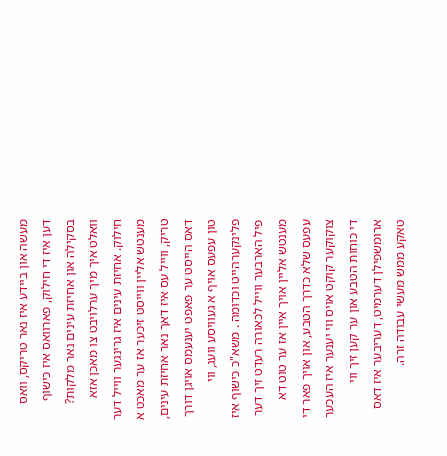מעשה און ביידע איז נאר טריקס, וואס דען איז די חילוק, פארוואס איז כישוף בסקילה און אחיזת עינים נאר מלקות?
וואלט איך מיך ערלויבט צו מאכן אזא חילוק. אחיזת עינים איז גרינגער ווייל דער מענטש אליין ווייסט זיכער אז ער מאכט א טריק, ווייל עס איז דאך נאר אחיזת עינים, דאס הייסט ער פאפט יענעמס אויגן דורך טון עפעס אויף א געוויסע וועג, ווי פלינקערהייט וכדומה . משא"כ כישוף איז פיל הארבער ווייל לכאורה רעדט זיך דער מענטש אליין אויך איין אז ער טוט דא עפעס שלא כדרך הטבע, און אויך פאר די צוקוקער קוקט אויס ווי יענער איז העכער די כוחות הטבע און ער קען זיך ווי ארומשפילן דערמיט, דעריבער איז דאס טאקע ממש מעשי עבודה זרה.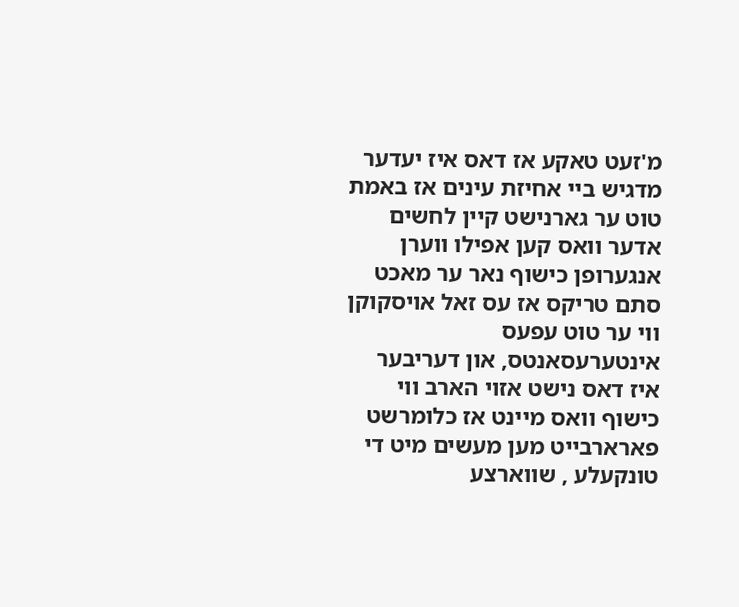מ'זעט טאקע אז דאס איז יעדער מדגיש ביי אחיזת עינים אז באמת טוט ער גארנישט קיין לחשים אדער וואס קען אפילו ווערן אנגערופן כישוף נאר ער מאכט סתם טריקס אז עס זאל אויסקוקן ווי ער טוט עפעס אינטערעסאנטס, און דעריבער איז דאס נישט אזוי הארב ווי כישוף וואס מיינט אז כלומרשט פארארבייט מען מעשים מיט די טונקעלע , שווארצע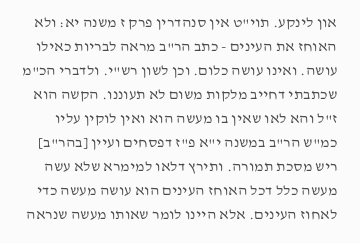און לינקע. תוי"ט אין סנהדרין פרק ז משנה יא: ולא האוחז את העינים - כתב הר"ב מראה לבריות כאילו עושה. ואינו עושה כלום. וכן לשון רש"י. ולדברי הכ"מ שכתבתי דחייב מלקות משום לא תעוננו. הקשה הוא ז"ל והא לאו שאין בו מעשה הוא ואין לוקין עליו כמ"ש הר"ב במשנה י"א פ"ז דפסחים ועיין [בהר"ב] ריש מסכת תמורה. ותירץ דלאו למימרא שלא עשה מעשה כלל דכל האוחז העינים הוא עושה מעשה כדי לאחוז העינים. אלא היינו לומר שאותו מעשה שנראה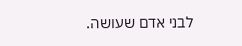לבני אדם שעושה.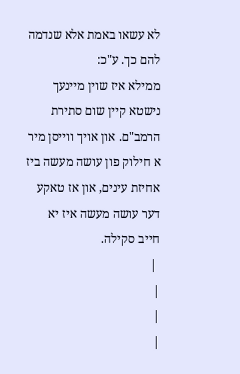לא עשאו באמת אלא שנדמה להם כך. ע"כ:
ממילא איז שוין מיינעך נישטא קיין שום סתירת הרמב"ם. און אויך ווייסן מיר א חילוק פון עושה מעשה ביז אחיזת עינים, און אז טאקע דער עושה מעשה איז יא חייב סקילה.
 |
|
|
|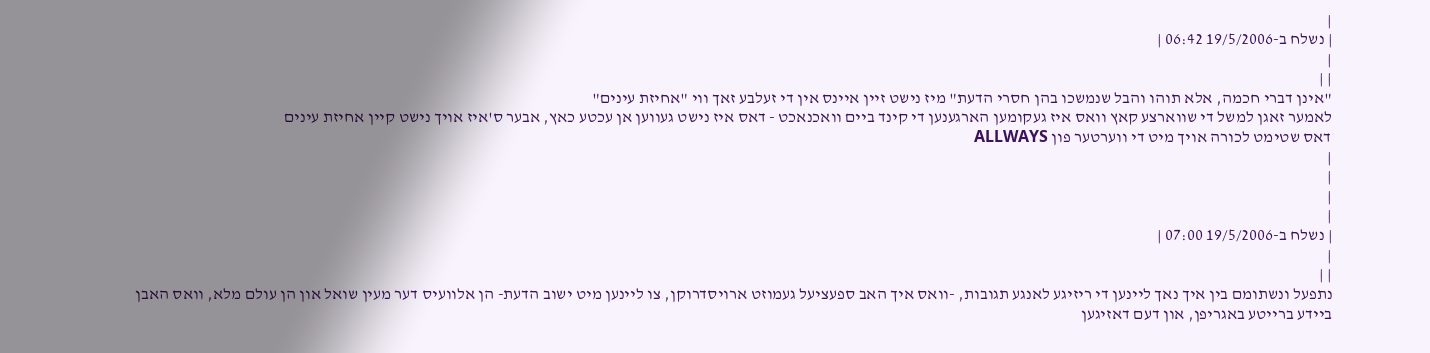|
| נשלח ב-19/5/2006 06:42 |
|
| |
"אינן דברי חכמה, אלא תוהו והבל שנמשכו בהן חסרי הדעת" מיז נישט זיין איינס אין די זעלבע זאך ווי "אחיזת עינים"
לאמער זאגן למשל די שווארצע קאץ וואס איז געקומען הארגענען די קינד ביים וואכנאכט - דאס איז נישט געווען אן עכטע כאץ, אבער ס'איז אויך נישט קיין אחיזת עינים
דאס שטימט לכורה אויך מיט די ווערטער פון ALLWAYS
|
|
|
|
| נשלח ב-19/5/2006 07:00 |
|
| |
נתפעל ונשתומם בין איך נאך ליינען די ריזיגע לאנגע תגובות, -וואס איך האב ספעציעל געמוזט ארויסדרוקן, צו ליינען מיט ישוב הדעת- הן אלוועיס דער מעין שואל און הן עולם מלא, וואס האבן ביידע ברייטע באגריפן, און דעם דאזיגען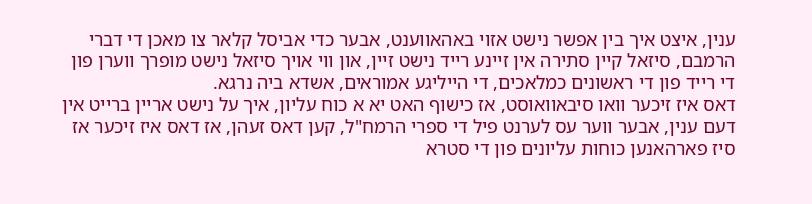ענין, איצט איך בין אפשר נישט אזוי באהאווענט, אבער כדי אביסל קלאר צו מאכן די דברי הרמבם, סיזאל קיין סתירה אין זיינע רייד נישט זיין, און ווי אויך סיזאל נישט מופרך ווערן פון די רייד פון די ראשונים כמלאכים, די הייליגע אמוראים, אשדא ביה נרגא.
דאס איז זיכער וואו סיבאוואוסט, אז כישוף האט יא א כוח עליון, איך על נישט אריין ברייט אין דעם ענין, אבער ווער עס לערנט פיל די ספרי הרמח"ל, קען דאס זעהן, אז דאס איז זיכער אז סיז פארהאנען כוחות עליונים פון די סטרא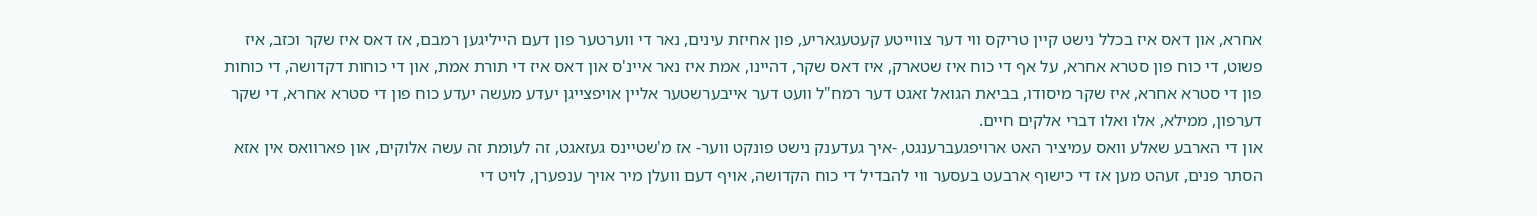אחרא, און דאס איז בכלל נישט קיין טריקס ווי דער צווייטע קעטעגאריע, פון אחיזת עינים, נאר די ווערטער פון דעם הייליגען רמבם, אז דאס איז שקר וכזב, איז פשוט, די כוח פון סטרא אחרא, על אף די כוח איז שטארק, איז דאס שקר, דהיינו, אמת איז נאר איינ'ס און דאס איז די תורת אמת, און די כוחות דקדושה, די כוחות פון די סטרא אחרא, איז שקר מיסודו, בביאת הגואל זאגט דער רמח"ל וועט דער אייבערשטער אליין אויפצייגן יעדע מעשה יעדע כוח פון די סטרא אחרא, די שקר דערפון, ממילא, אלו ואלו דברי אלקים חיים.
און די הארבע שאלע וואס עמיציר האט ארויפגעברענגט, -איך געדענק נישט פונקט ווער- אז מ'שטיינס געזאגט, זה לעומת זה עשה אלוקים, און פארוואס אין אזא הסתר פנים, זעהט מען אז די כישוף ארבעט בעסער ווי להבדיל די כוח הקדושה, אויף דעם וועלן מיר אויך ענפערן, לויט די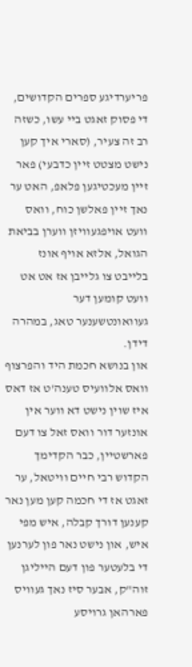פריערדיגע ספרים הקדושים, די פסוק זאגט ביי עשו, כשזה רב זה צעיר, (סארי איך קען נישט מצטט זיין כדבעי) פאר זיין מעכטיגען פלאפ, האט ער נאך זיין פאלשן כוח, וואס וועט אויפגעוויזן ווערן בביאת הגואל, אלזא אויף אונז בלייבט צו גלייבן אז אט אט וועט קומען דער געוואונטשענער טאג, במהרה דידן.
און בנושא חכמת היד והפרצוף וואס אלוועיס טענה'ט אז דאס איז שוין נישט דא ווער אין אונזער דור וואס זאל צו דעם פארשטיין, כבר הקדימך הקדוש רבי חיים וויטאל, ער זאגט אז די חכמה קען מען נאר קענען דורך קבלה, איש מפי איש, און נישט נאר פון לערנען די בלעטער פון דעם הייליגן זוה"ק, אבער סיז נאך געוויס פארהאן גרויסע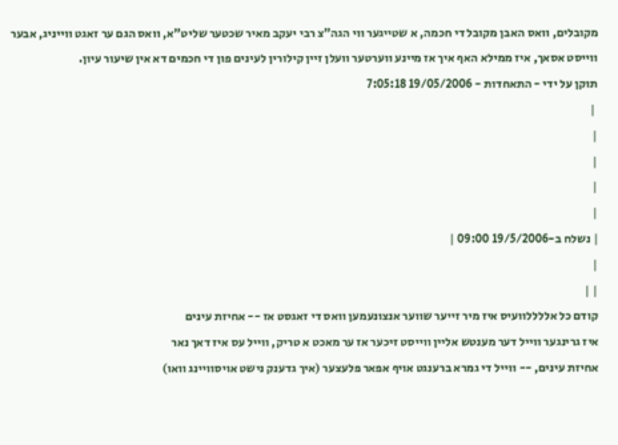מקובלים, וואס האבן מקובל די חכמה, א שטייגער ווי הגה"צ רבי יעקב מאיר שכטער שליט"א, וואס הגם ער זאגט ווייניג, אבער ווייסט אסאך, איז ממילא האף איך אז מיינע ווערטער וועלן זיין קילורין לעינים פון די חכמים דא אין שיעור עיון.
תוקן על ידי - התאחדות - 19/05/2006 7:05:18
 |
|
|
|
|
| נשלח ב-19/5/2006 09:00 |
|
| |
קודם כל אללללוועיס איז מיר זייער שווער אנצונעמען וואס די זאגסט אז -- אחיזת עינים
איז גרינגער ווייל דער מענטש אליין ווייסט זיכער אז ער מאכט א טריק, ווייל עס איז דאך נאר
אחיזת עינים, -- ווייל די גמרא ברענגט אויף אפאר פלעצער (איך גדענק נישט אויסוויינג וואו)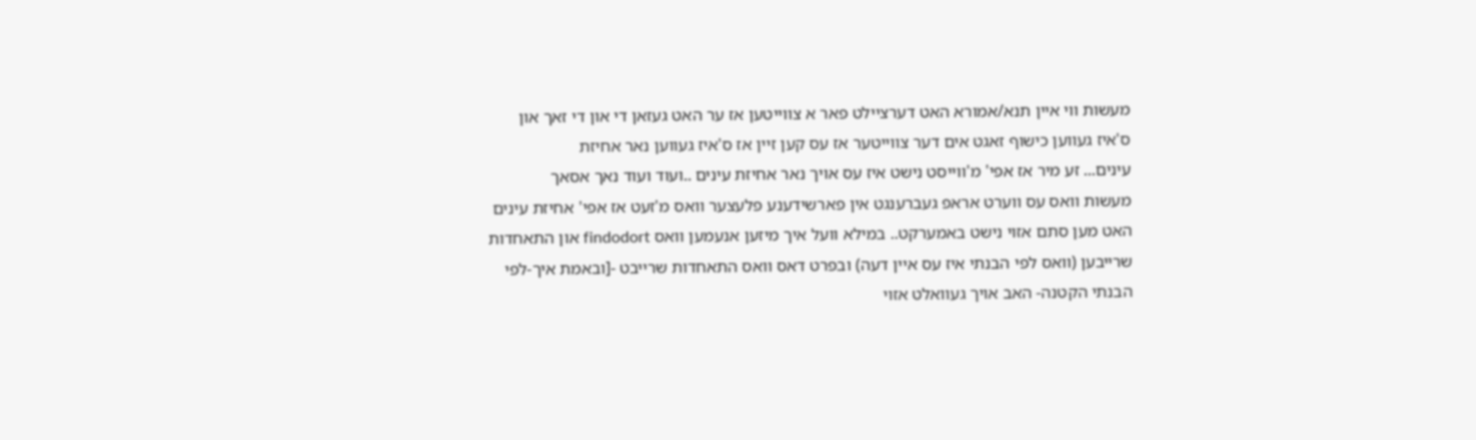מעשות ווי איין תנא/אמורא האט דערציילט פאר א צווייטען אז ער האט געזאן די און די זאך און
ס'איז געווען כישוף זאגט אים דער צווייטער אז עס קען זיין אז ס'איז געווען נאר אחיזת
עינים... זע מיר אז אפי' מ'ווייסט נישט איז עס אויך נאר אחיזת עינים ..ועוד ועוד נאך אסאך
מעשות וואס עס ווערט אראפ געברענגט אין פארשידענע פלעצער וואס מ'זעט אז אפי' אחיזת עינים
האט מען סתם אזוי נישט באמערקט.. במילא וועל איך מיזען אנעמען וואס findodort און התאחדות
שרייבען (וואס לפי הבנתי איז עס איין דעה) ובפרט דאס וואס התאחדות שרייבט -[ובאמת איך-לפי
הבנתי הקטנה- האב אויך געוואלט אזוי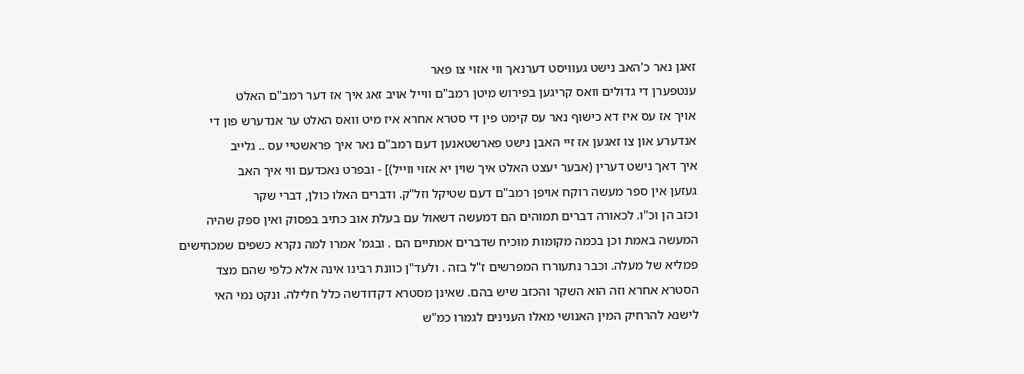זאגן נאר כ'האב נישט געוויסט דערנאך ווי אזוי צו פאר
ענטפערן די גדולים וואס קריגען בפירוש מיטן רמב"ם ווייל אויב זאג איך אז דער רמב"ם האלט
אויך אז עס איז דא כישוף נאר עס קימט פין די סטרא אחרא איז מיט וואס האלט ער אנדערש פון די
אנדערע און צו זאגען אז זיי האבן נישט פארשטאנען דעם רמב"ם נאר איך פראשטיי עס .. גלייב
איך דאך נישט דערין (אבער יעצט האלט איך שוין יא אזוי ווייל)] - ובפרט נאכדעם ווי איך האב
געזען אין ספר מעשה רוקח אויפן רמב"ם דעם שטיקל וזל"ק. ודברים האלו כולן, דברי שקר
וכזב הן וכ"ו. לכאורה דברים תמוהים הם דמעשה דשאול עם בעלת אוב כתיב בפסוק ואין ספק שהיה
המעשה באמת וכן בכמה מקומות מוכיח שדברים אמתיים הם . ובגמ' אמרו למה נקרא כשפים שמכחישים
פמליא של מעלה. וכבר נתעוררו המפרשים ז"ל בזה . ולעד"ן כוונת רבינו אינה אלא כלפי שהם מצד
הסטרא אחרא וזה הוא השקר והכזב שיש בהם. שאינן מסטרא דקדודשה כלל חלילה. ונקט נמי האי
לישנא להרחיק המין האנושי מאלו הענינים לגמרו כמ"ש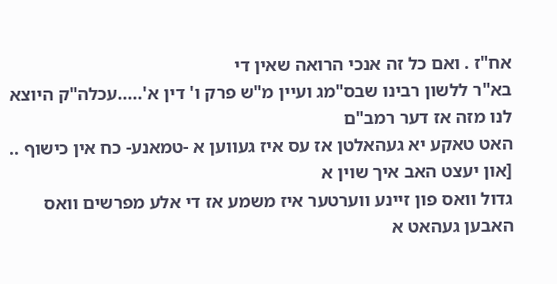אח"ז . ואם כל זה אנכי הרואה שאין די
בא"ר ללשון רבינו שבס"מג ועיין מ"ש פרק ו' דין א'.....עכלה"ק היוצא לנו מזה אז דער רמב"ם
האט טאקע יא געהאלטן אז עס איז געווען א -טמאנע- כח אין כישוף .. [און יעצט האב איך שוין א
גדול וואס פון זיינע ווערטער איז משמע אז די אלע מפרשים וואס האבען געהאט א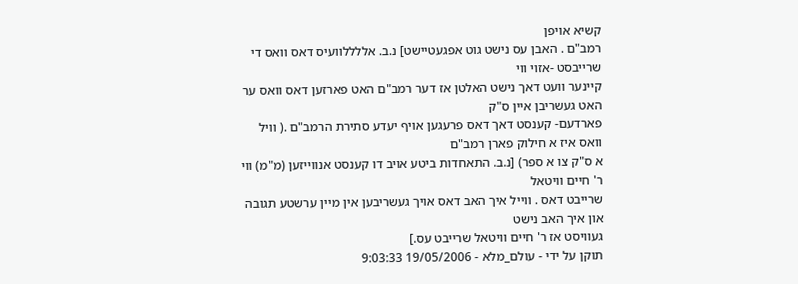קשיא אויפן
רמב"ם . האבן עס נישט גוט אפגעטיישט] נ.ב. אללללוועיס דאס וואס די שרייבסט -אזוי ווי
קיינער וועט דאך נישט האלטן אז דער רמב"ם האט פארזען דאס וואס ער האט געשריבן איין ס"ק
פארדעם- קענסט דאך דאס פרעגען אויף יעדע סתירת הרמב"ם .( וויל וואס איז א חילוק פארן רמב"ם
א ס"ק צו א ספר) [נ.ב. התאחדות ביטע אויב דו קענסט אנווייזען (מ"מ) ווי ר' חיים וויטאל
שרייבט דאס . ווייל איך האב דאס אויך געשריבען אין מיין ערשטע תגובה און איך האב נישט
געוויסט אז ר' חיים וויטאל שרייבט עס.]
תוקן על ידי - עולם_מלא - 19/05/2006 9:03:33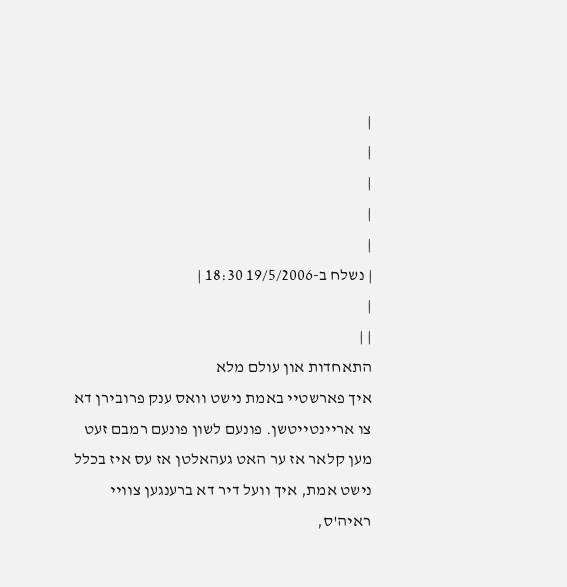|
|
|
|
|
| נשלח ב-19/5/2006 18:30 |
|
| |
התאחדות און עולם מלא
איך פארשטיי באמת נישט וואס ענק פרובירן דא צו אריינטייטשן. פונעם לשון פונעם רמבם זעט מען קלאר אז ער האט געהאלטן אז עס איז בכלל נישט אמת, איך וועל דיר דא ברענגען צוויי ראיה'ס,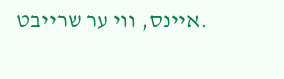.איינס, ווי ער שרייבט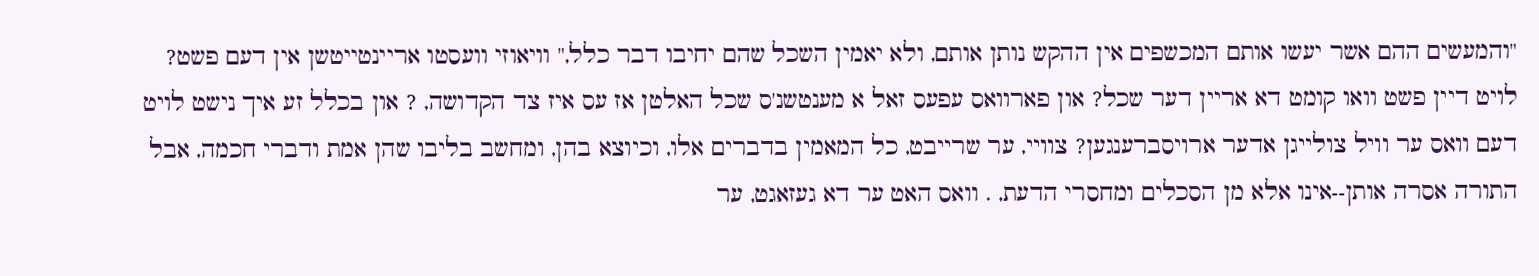"והמעשים ההם אשר יעשו אותם המכשפים אין ההקש נותן אותם, ולא יאמין השכל שהם יחיבו דבר כלל," וויאוזי וועסטו אריינטייטשן אין דעם פשט? לויט דיין פשט וואו קומט דא אריין דער שכל? און פארוואס עפעס זאל א מענטשנ'ס שכל האלטן אז עס איז צד הקדושה, ? און בכלל זע איך נישט לויט דעם וואס ער וויל צולייגן אדער ארויסברענגען? צוויי, ער שרייבט, כל המאמין בדברים אלו, וכיוצא בהן, ומחשב בליבו שהן אמת ודברי חכמה, אבל התורה אסרה אותן--אינו אלא מן הסכלים ומחסרי הדעת, . וואס האט ער דא געזאגט, ער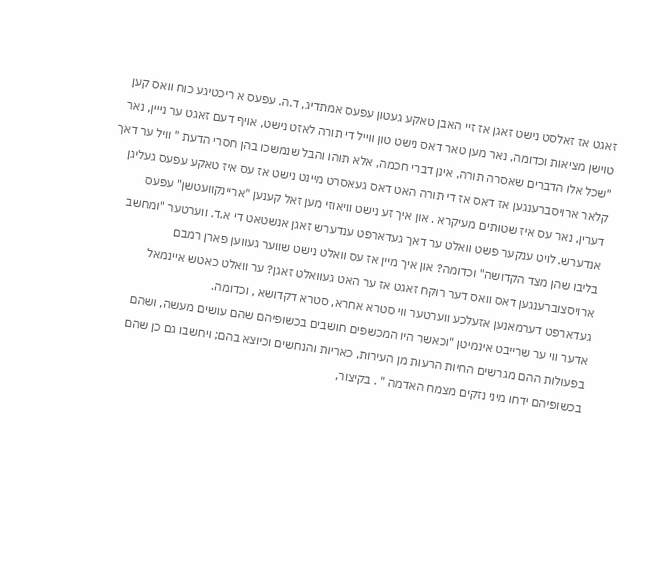זאגט אז זאלסט נישט זאגן אז זיי האבן טאקע געטון עפעס אמתדיג, ד.ה. עפעס א ריכטיגע כוח וואס קען טוישן מציאות וכדומה, נאר מען טאר דאס נישט טון ווייל די תורה לאזט נישט, אויף דעם זאגט ער נייין, נאר "שכל אלו הדברים שאסרה תורה, אינן דברי חכמה, אלא תוהו והבל שנמשכו בהן חסרי הדעת " וויל ער דאך קלאר ארויסברענגען אז דאס אז די תורה האט דאס געאסרט מיינט נישט אז עס איז טאקע עפעס געליגן דערין, נאר עס איז שטותים מעיקרא . און איך זע נישט וויאוזי מען זאל קענען "אריינקוועטשן" עפעס אנדערש. לויט ענקער פשט וואלט ער דאך געדארפט ענדערש זאגן אנשטאט די א.ד. ווערטער "ומחשב בליבו שהן מצד הקדושה" וכדומה? און איך מיין אז עס וואלט נישט שווער געווען פארן רמבם ארויסצוברענגען דאס וואס דער רוקח זאגט אז ער האט געוואלט זאגן? ער וואלט כאטש איינמאל געדארפט דערמאנען אזעלכע ווערטער ווי סטרא אחרא, סטרא דקדושא , וכדומה.
אדער ווי ער שרייבט אינמיטן "וכאשר היו המכשפים חושבים בכשופיהם שהם עושים מעשה, ושהם בפעולות ההם מגרשים החיות הרעות מן העירות, כאריות והנחשים וכיוצא בהם; ויחשבו גם כן שהם בכשופיהם ידחו מיני נזקים מצמח האדמה " . בקיצור,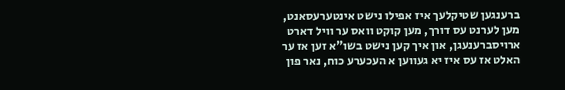ברענגען שטיקלעך איז אפילו נישט אינטערעסאנט, מען לערנט עס דורך, מען קוקט וואס ער וויל דארט ארויסברענעגן, און איך קען נישט בשו"א זען אז ער האלט אז עס איז יא געווען א העכערע כוח, נאר פון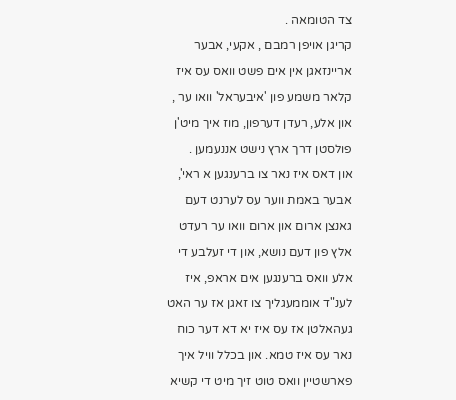צד הטומאה .
קריגן אויפן רמבם , אקעי, אבער אריינזאגן אין אים פשט וואס עס איז קלאר משמע פון 'איבעראל' וואו ער , און אלע, רעדן דערפון, מוז איך מיט'ן פולסטן דרך ארץ נישט אננעמען .
און דאס איז נאר צו ברענגען א ראי', אבער באמת ווער עס לערנט דעם גאנצן ארום און ארום וואו ער רעדט אלץ פון דעם נושא, און די זעלבע די אלע וואס ברענגען אים אראפ, איז לענ"ד אוממעגליך צו זאגן אז ער האט געהאלטן אז עס איז יא דא דער כוח נאר עס איז טמא. און בכלל וויל איך פארשטיין וואס טוט זיך מיט די קשיא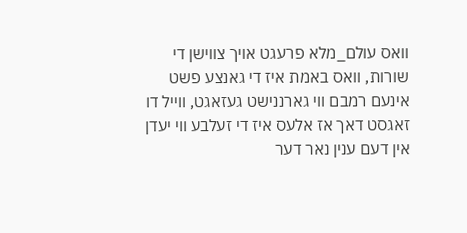וואס עולם_מלא פרעגט אויך צווישן די שורות, וואס באמת איז די גאנצע פשט אינעם רמבם ווי גארננישט געזאגט, ווייל דו זאגסט דאך אז אלעס איז די זעלבע ווי יעדן אין דעם ענין נאר דער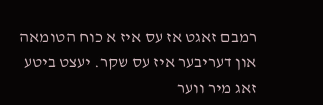רמבם זאגט אז עס איז א כוח הטומאה און דעריבער איז עס שקר. יעצט ביטע זאג מיר ווער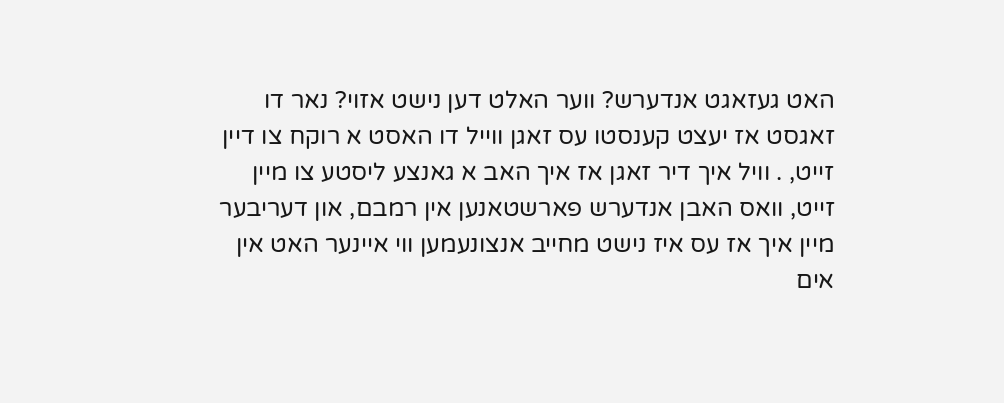האט געזאגט אנדערש? ווער האלט דען נישט אזוי? נאר דו זאגסט אז יעצט קענסטו עס זאגן ווייל דו האסט א רוקח צו דיין זייט, . וויל איך דיר זאגן אז איך האב א גאנצע ליסטע צו מיין זייט, וואס האבן אנדערש פארשטאנען אין רמבם, און דעריבער מיין איך אז עס איז נישט מחייב אנצונעמען ווי איינער האט אין אים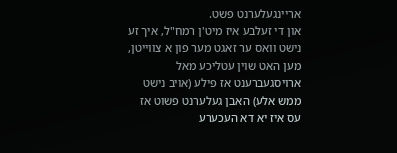אריינגעלערנט פשט.
און די זעלבע איז מיט'ן רמח"ל, איך זע נישט וואס ער זאגט מער פון א צווייטן, מען האט שוין עטליכע מאל ארויסגעברענט אז פילע (אויב נישט ממש אלע) האבן געלערנט פשוט אז עס איז יא דא העכערע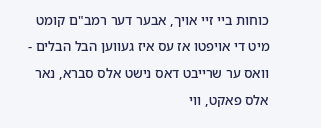כוחות ביי זיי אויך, אבער דער רמב"ם קומט מיט די אויפטו אז עס איז געווען הבל הבלים - וואס ער שרייבט דאס נישט אלס סברא, נאר אלס פאקט, ווי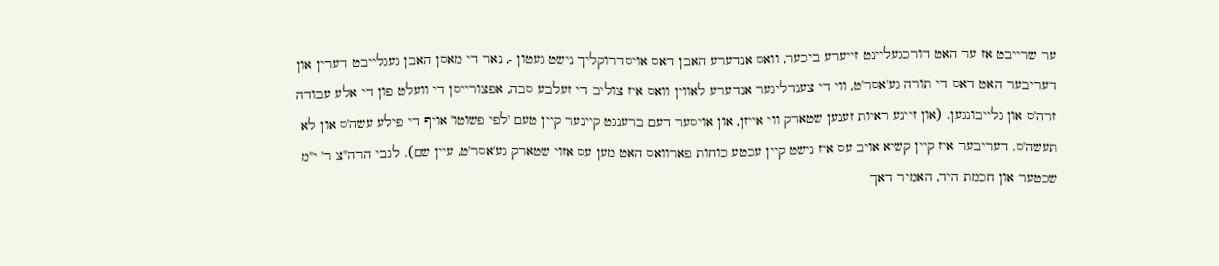ער שרייבט אז ער האט דורכגעליינט זייערע ביכער, וואס אנדערע האבן דאס אויסדרוקליך נישט געטון -, נאר די מאסן האבן געגלייבט דערין און דעריבער האט דאס די תורה גע'אסר'ט, ווי די צענדליגער אנדערע לאווין וואס איז צוליב די זעלבע סבה, אפצורייסן די וועלט פון די אלע עבודה זרה'ס און גלייבונגען. (און זיינע ראיות זענען שטארק ווי אייזן, און אויסער דעם ברענגט קיינער קיין טעם 'לפי פשוטו' אויף די פילע עשה'ס און לא תעשה'ס. דעריבער איז קיין קשיא אויב עס איז נישט קיין עכטע כוחות פארוואס האט מען עס אזוי שטארק גע'אסר'ט, עיין שם). לגבי הרה"צ ר' י"מ שכטער און חכמת היד, האמיר דאך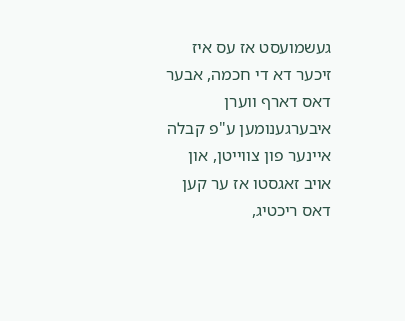געשמועסט אז עס איז זיכער דא די חכמה, אבער דאס דארף ווערן איבערגענומען ע"פ קבלה איינער פון צווייטן, און אויב זאגסטו אז ער קען דאס ריכטיג,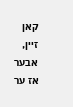קאן זיין, אבער אז ער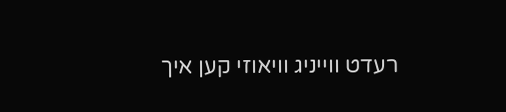רעדט ווייניג וויאוזי קען איך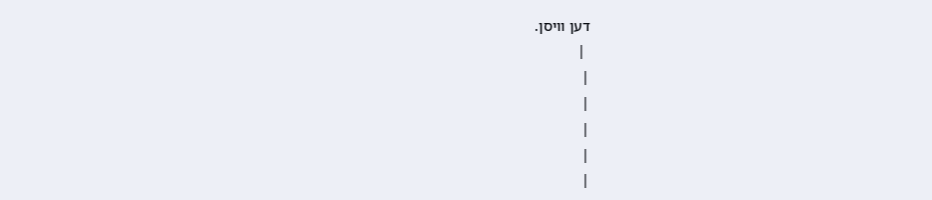דען וויסן.
 |
|
|
|
|
|